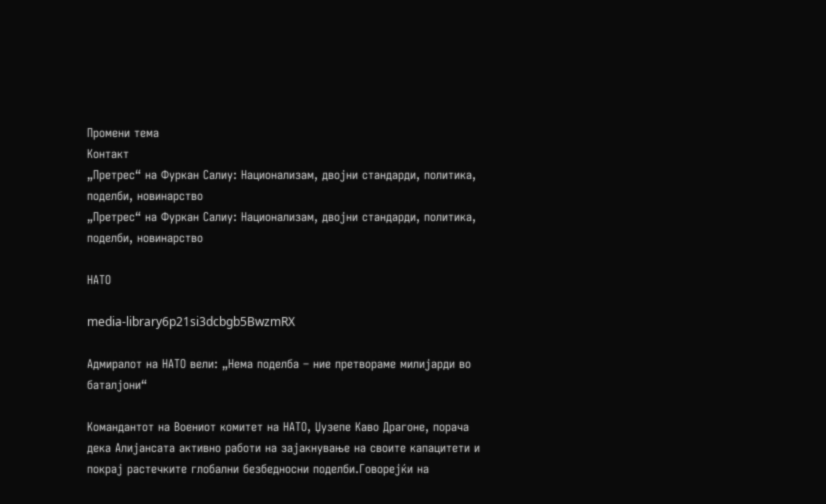Промени тема
Контакт
„Претрес“ на Фуркан Салиу: Национализам, двојни стандарди, политика, поделби, новинарство
„Претрес“ на Фуркан Салиу: Национализам, двојни стандарди, политика, поделби, новинарство

НАТО

media-library6p21si3dcbgb5BwzmRX

Адмиралот на НАТО вели: „Нема поделба – ние претвораме милијарди во баталјони“

Командантот на Воениот комитет на НАТО, Џузепе Каво Драгоне, порача дека Алијансата активно работи на зајакнување на своите капацитети и покрај растечките глобални безбедносни поделби.Говорејќи на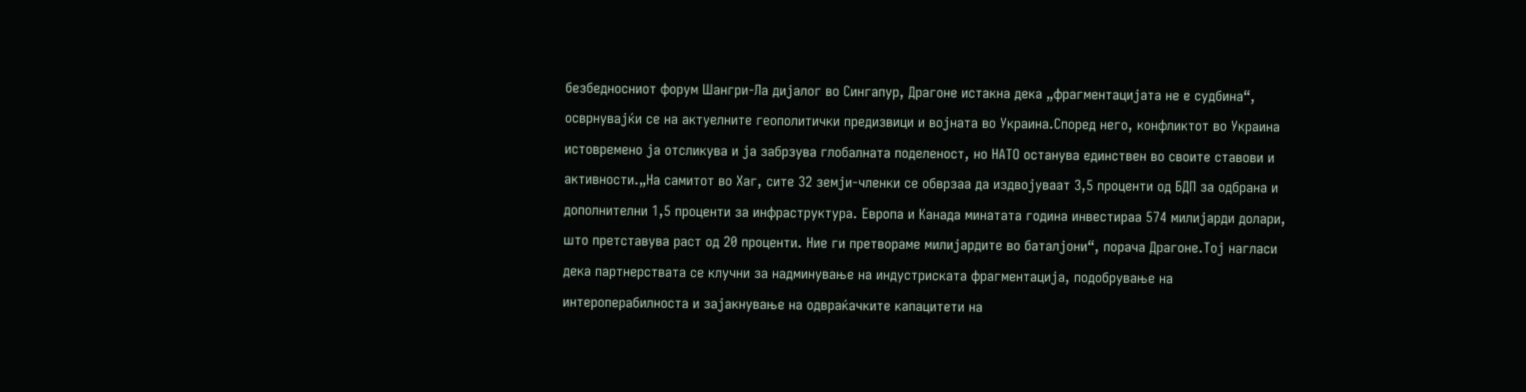безбедносниот форум Шангри-Ла дијалог во Сингапур, Драгоне истакна дека „фрагментацијата не е судбина“, осврнувајќи се на актуелните геополитички предизвици и војната во Украина.Според него, конфликтот во Украина истовремено ја отсликува и ја забрзува глобалната поделеност, но НАТО останува единствен во своите ставови и активности.„На самитот во Хаг, сите 32 земји-членки се обврзаа да издвојуваат 3,5 проценти од БДП за одбрана и дополнителни 1,5 проценти за инфраструктура. Европа и Канада минатата година инвестираа 574 милијарди долари, што претставува раст од 20 проценти. Ние ги претвораме милијардите во баталјони“, порача Драгоне.Тој нагласи дека партнерствата се клучни за надминување на индустриската фрагментација, подобрување на интероперабилноста и зајакнување на одвраќачките капацитети на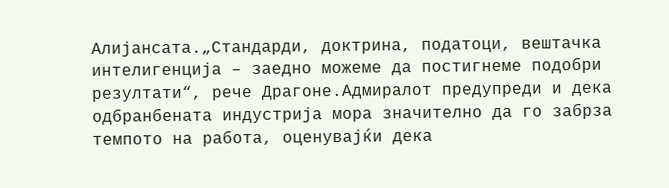Алијансата.„Стандарди, доктрина, податоци, вештачка интелигенција – заедно можеме да постигнеме подобри резултати“, рече Драгоне.Адмиралот предупреди и дека одбранбената индустрија мора значително да го забрза темпото на работа, оценувајќи дека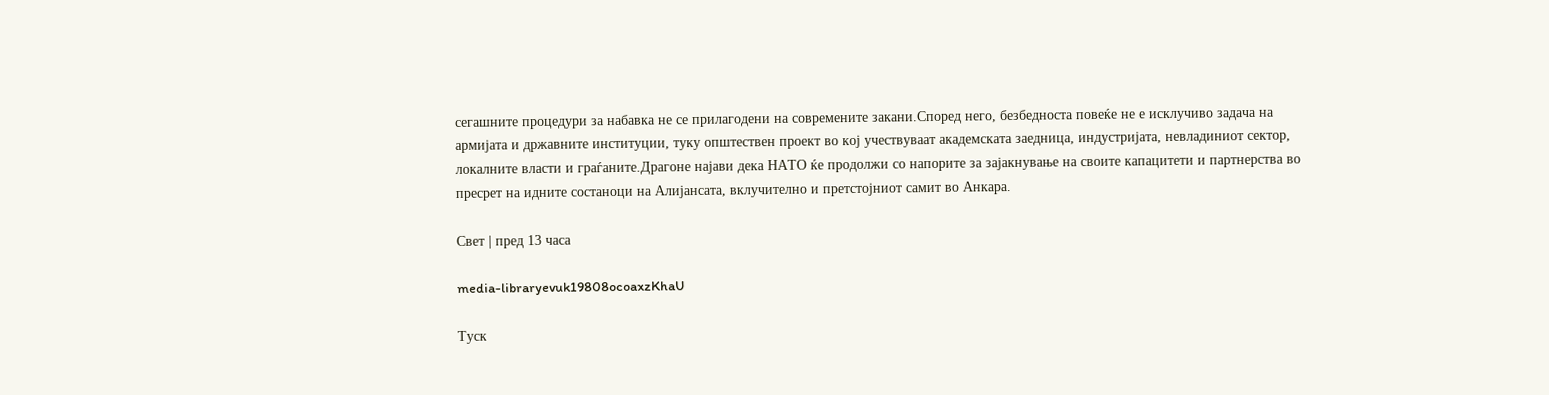сегашните процедури за набавка не се прилагодени на современите закани.Според него, безбедноста повеќе не е исклучиво задача на армијата и државните институции, туку општествен проект во кој учествуваат академската заедница, индустријата, невладиниот сектор, локалните власти и граѓаните.Драгоне најави дека НАТО ќе продолжи со напорите за зајакнување на своите капацитети и партнерства во пресрет на идните состаноци на Алијансата, вклучително и претстојниот самит во Анкара.

Свет | пред 13 часа

media-libraryevuk19808ocoaxzKhaU

Туск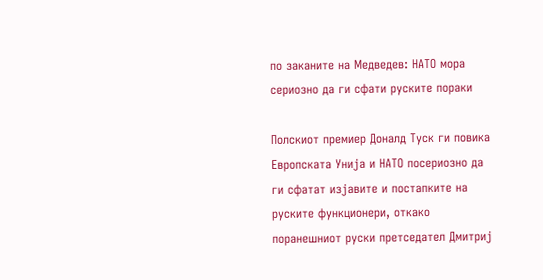по заканите на Медведев: НАТО мора сериозно да ги сфати руските пораки

Полскиот премиер Доналд Туск ги повика Европската Унија и НАТО посериозно да ги сфатат изјавите и постапките на руските функционери, откако поранешниот руски претседател Дмитриј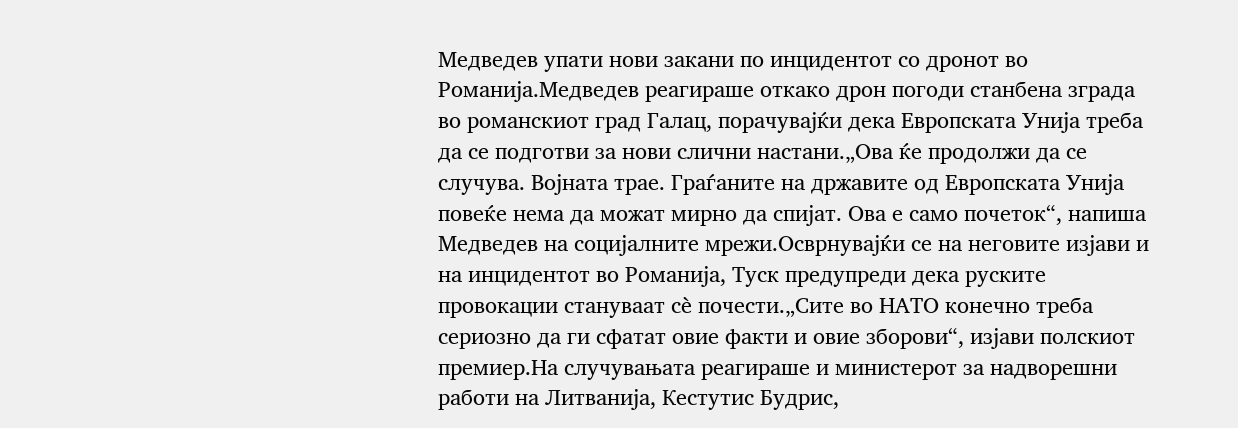Медведев упати нови закани по инцидентот со дронот во Романија.Медведев реагираше откако дрон погоди станбена зграда во романскиот град Галац, порачувајќи дека Европската Унија треба да се подготви за нови слични настани.„Ова ќе продолжи да се случува. Војната трае. Граѓаните на државите од Европската Унија повеќе нема да можат мирно да спијат. Ова е само почеток“, напиша Медведев на социјалните мрежи.Осврнувајќи се на неговите изјави и на инцидентот во Романија, Туск предупреди дека руските провокации стануваат сè почести.„Сите во НАТО конечно треба сериозно да ги сфатат овие факти и овие зборови“, изјави полскиот премиер.На случувањата реагираше и министерот за надворешни работи на Литванија, Кестутис Будрис,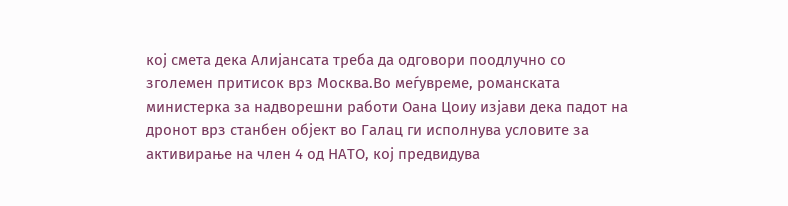кој смета дека Алијансата треба да одговори поодлучно со зголемен притисок врз Москва.Во меѓувреме, романската министерка за надворешни работи Оана Цоиу изјави дека падот на дронот врз станбен објект во Галац ги исполнува условите за активирање на член 4 од НАТО, кој предвидува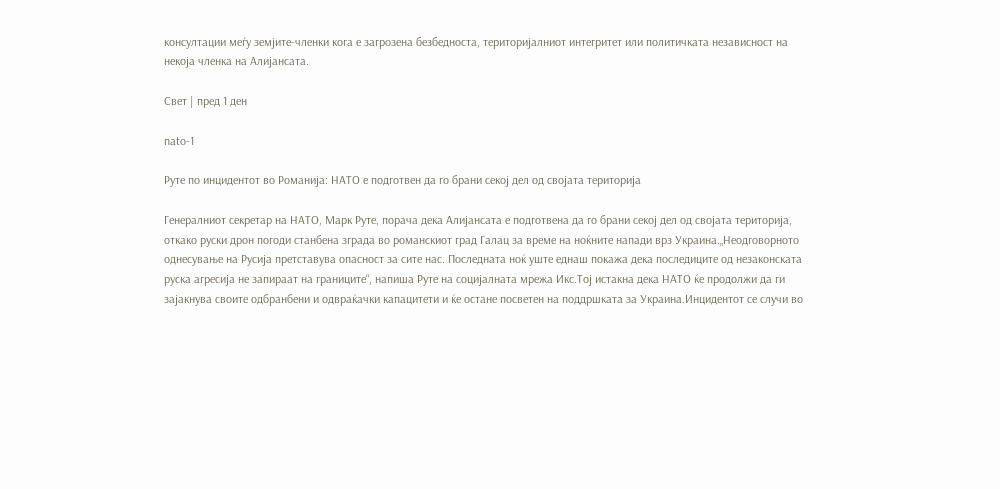консултации меѓу земјите-членки кога е загрозена безбедноста, територијалниот интегритет или политичката независност на некоја членка на Алијансата.

Свет | пред 1 ден

nato-1

Руте по инцидентот во Романија: НАТО е подготвен да го брани секој дел од својата територија

Генералниот секретар на НАТО, Марк Руте, порача дека Алијансата е подготвена да го брани секој дел од својата територија, откако руски дрон погоди станбена зграда во романскиот град Галац за време на ноќните напади врз Украина.„Неодговорното однесување на Русија претставува опасност за сите нас. Последната ноќ уште еднаш покажа дека последиците од незаконската руска агресија не запираат на границите“, напиша Руте на социјалната мрежа Икс.Тој истакна дека НАТО ќе продолжи да ги зајакнува своите одбранбени и одвраќачки капацитети и ќе остане посветен на поддршката за Украина.Инцидентот се случи во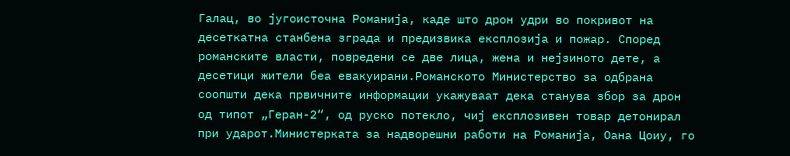Галац, во југоисточна Романија, каде што дрон удри во покривот на десеткатна станбена зграда и предизвика експлозија и пожар. Според романските власти, повредени се две лица, жена и нејзиното дете, а десетици жители беа евакуирани.Романското Министерство за одбрана соопшти дека првичните информации укажуваат дека станува збор за дрон од типот „Геран-2“, од руско потекло, чиј експлозивен товар детонирал при ударот.Министерката за надворешни работи на Романија, Оана Цоиу, го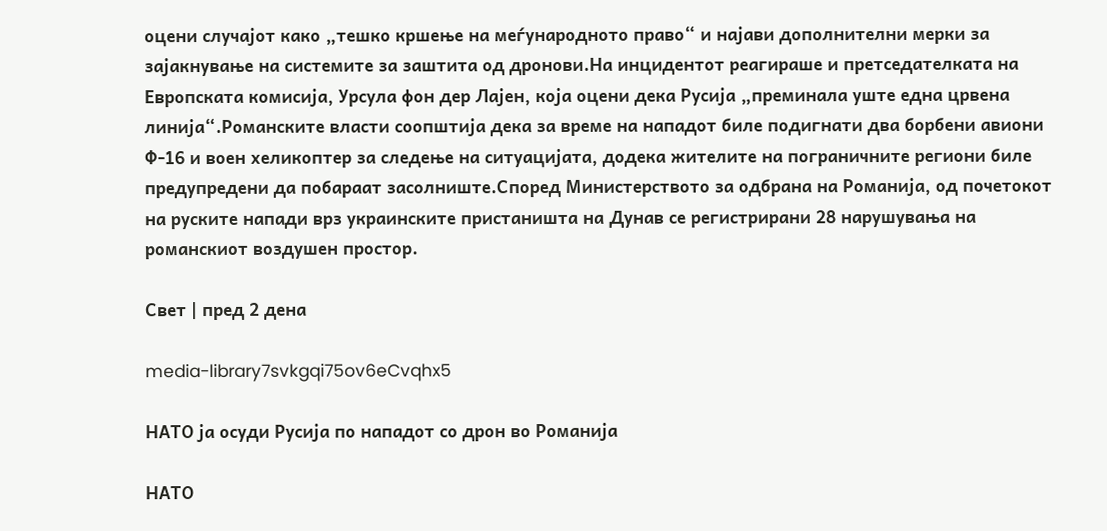оцени случајот како „тешко кршење на меѓународното право“ и најави дополнителни мерки за зајакнување на системите за заштита од дронови.На инцидентот реагираше и претседателката на Европската комисија, Урсула фон дер Лајен, која оцени дека Русија „преминала уште една црвена линија“.Романските власти соопштија дека за време на нападот биле подигнати два борбени авиони Ф-16 и воен хеликоптер за следење на ситуацијата, додека жителите на пограничните региони биле предупредени да побараат засолниште.Според Министерството за одбрана на Романија, од почетокот на руските напади врз украинските пристаништа на Дунав се регистрирани 28 нарушувања на романскиот воздушен простор.

Свет | пред 2 дена

media-library7svkgqi75ov6eCvqhx5

НАТО ја осуди Русија по нападот со дрон во Романија

НАТО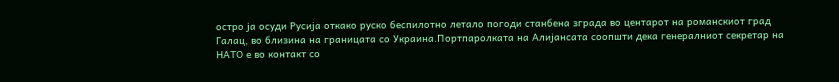остро ја осуди Русија откако руско беспилотно летало погоди станбена зграда во центарот на романскиот град Галац, во близина на границата со Украина.Портпаролката на Алијансата соопшти дека генералниот секретар на НАТО е во контакт со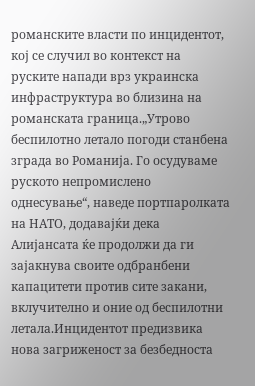романските власти по инцидентот, кој се случил во контекст на руските напади врз украинска инфраструктура во близина на романската граница.„Утрово беспилотно летало погоди станбена зграда во Романија. Го осудуваме руското непромислено однесување“, наведе портпаролката на НАТО, додавајќи дека Алијансата ќе продолжи да ги зајакнува своите одбранбени капацитети против сите закани, вклучително и оние од беспилотни летала.Инцидентот предизвика нова загриженост за безбедноста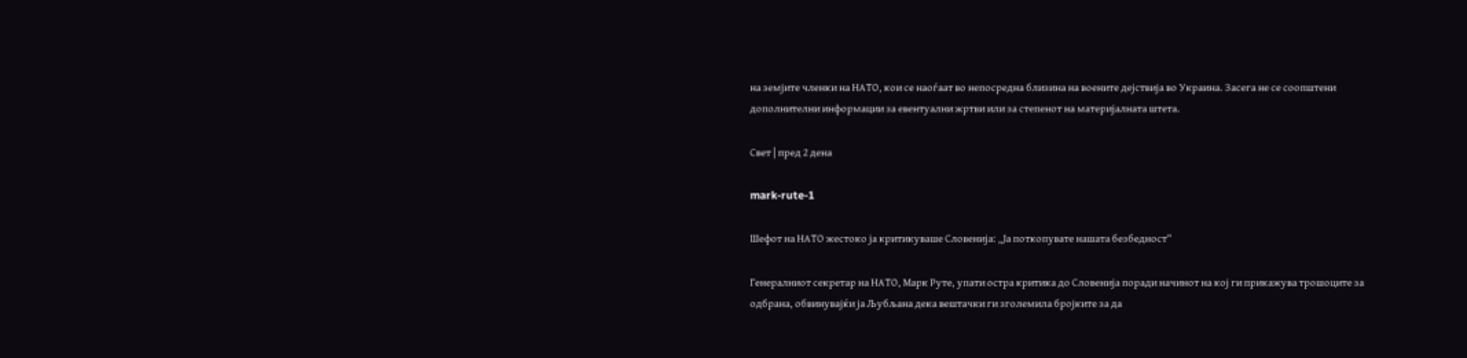на земјите членки на НАТО, кои се наоѓаат во непосредна близина на воените дејствија во Украина. Засега не се соопштени дополнителни информации за евентуални жртви или за степенот на материјалната штета.

Свет | пред 2 дена

mark-rute-1

Шефот на НАТО жестоко ја критикуваше Словенија: „Ја поткопувате нашата безбедност“

Генералниот секретар на НАТО, Марк Руте, упати остра критика до Словенија поради начинот на кој ги прикажува трошоците за одбрана, обвинувајќи ја Љубљана дека вештачки ги зголемила бројките за да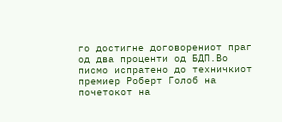го достигне договорениот праг од два проценти од БДП.Во писмо испратено до техничкиот премиер Роберт Голоб на почетокот на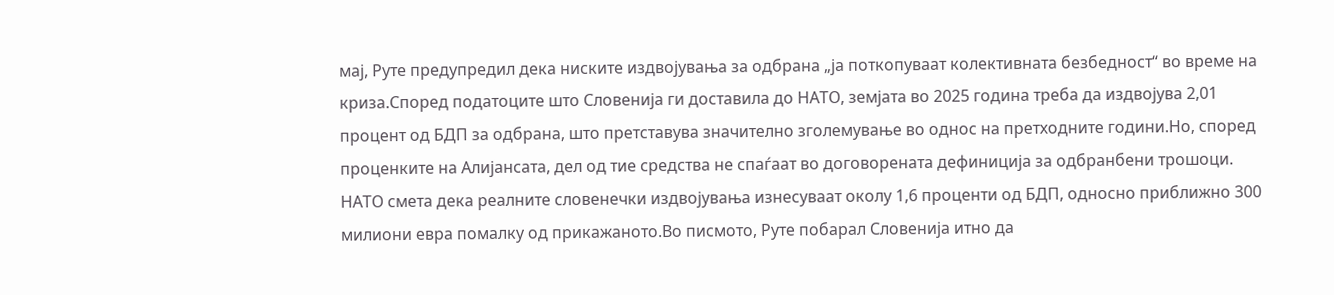мај, Руте предупредил дека ниските издвојувања за одбрана „ја поткопуваат колективната безбедност“ во време на криза.Според податоците што Словенија ги доставила до НАТО, земјата во 2025 година треба да издвојува 2,01 процент од БДП за одбрана, што претставува значително зголемување во однос на претходните години.Но, според проценките на Алијансата, дел од тие средства не спаѓаат во договорената дефиниција за одбранбени трошоци. НАТО смета дека реалните словенечки издвојувања изнесуваат околу 1,6 проценти од БДП, односно приближно 300 милиони евра помалку од прикажаното.Во писмото, Руте побарал Словенија итно да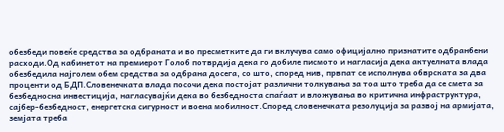обезбеди повеќе средства за одбраната и во пресметките да ги вклучува само официјално признатите одбранбени расходи.Од кабинетот на премиерот Голоб потврдија дека го добиле писмото и нагласија дека актуелната влада обезбедила најголем обем средства за одбрана досега, со што, според нив, првпат се исполнува обврската за два проценти од БДП.Словенечката влада посочи дека постојат различни толкувања за тоа што треба да се смета за безбедносна инвестиција, нагласувајќи дека во безбедноста спаѓаат и вложувања во критична инфраструктура, сајбер-безбедност, енергетска сигурност и воена мобилност.Според словенечката резолуција за развој на армијата, земјата треба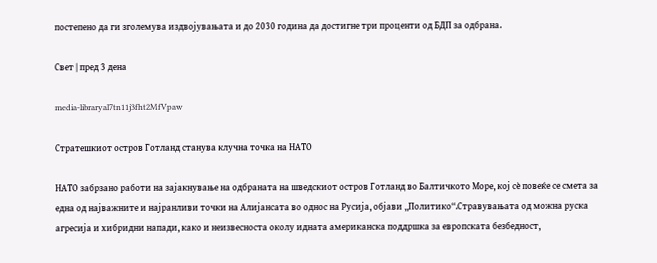постепено да ги зголемува издвојувањата и до 2030 година да достигне три проценти од БДП за одбрана.

Свет | пред 3 дена

media-libraryal7tn11j3fht2MfVpaw

Стратешкиот остров Готланд станува клучна точка на НАТО

НАТО забрзано работи на зајакнување на одбраната на шведскиот остров Готланд во Балтичкото Море, кој сѐ повеќе се смета за една од најважните и најранливи точки на Алијансата во однос на Русија, објави „Политико“.Стравувањата од можна руска агресија и хибридни напади, како и неизвесноста околу идната американска поддршка за европската безбедност,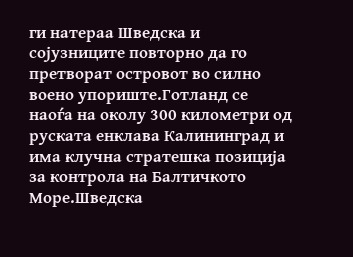ги натераа Шведска и сојузниците повторно да го претворат островот во силно воено упориште.Готланд се наоѓа на околу 300 километри од руската енклава Калининград и има клучна стратешка позиција за контрола на Балтичкото Море.Шведска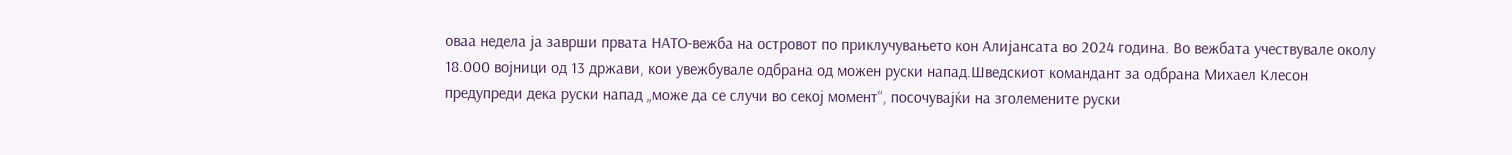оваа недела ја заврши првата НАТО-вежба на островот по приклучувањето кон Алијансата во 2024 година. Во вежбата учествувале околу 18.000 војници од 13 држави, кои увежбувале одбрана од можен руски напад.Шведскиот командант за одбрана Михаел Клесон предупреди дека руски напад „може да се случи во секој момент“, посочувајќи на зголемените руски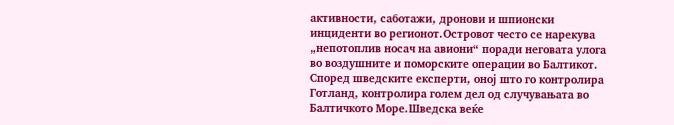активности, саботажи, дронови и шпионски инциденти во регионот.Островот често се нарекува „непотоплив носач на авиони“ поради неговата улога во воздушните и поморските операции во Балтикот. Според шведските експерти, оној што го контролира Готланд, контролира голем дел од случувањата во Балтичкото Море.Шведска веќе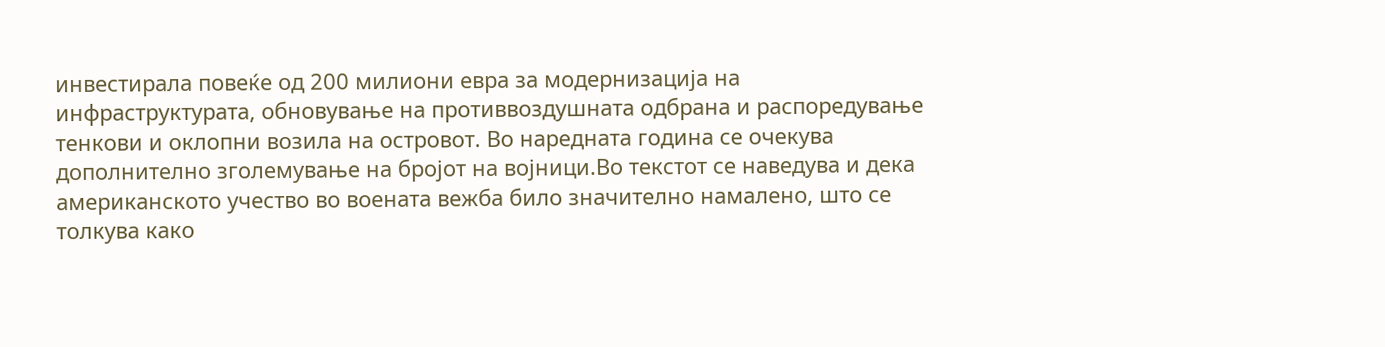инвестирала повеќе од 200 милиони евра за модернизација на инфраструктурата, обновување на противвоздушната одбрана и распоредување тенкови и оклопни возила на островот. Во наредната година се очекува дополнително зголемување на бројот на војници.Во текстот се наведува и дека американското учество во воената вежба било значително намалено, што се толкува како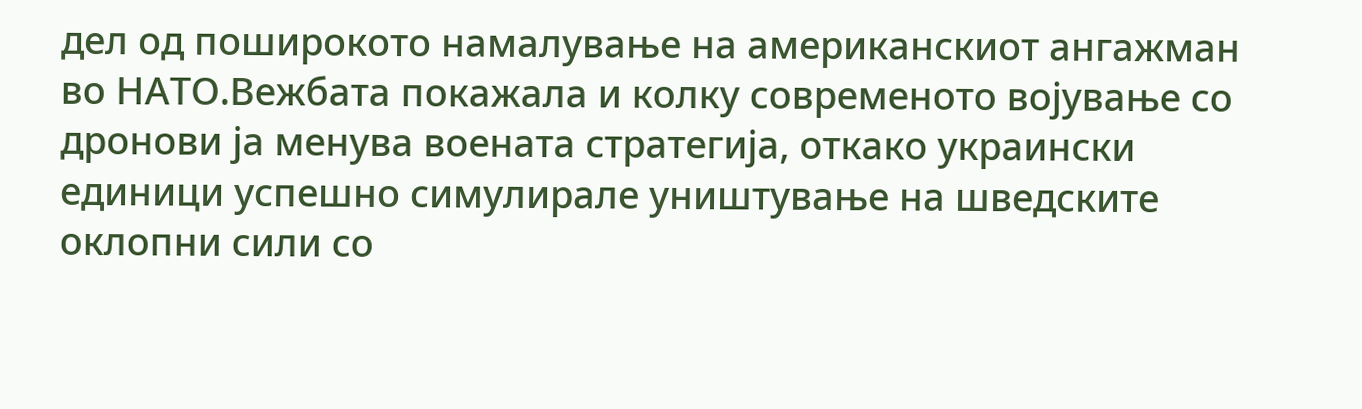дел од поширокото намалување на американскиот ангажман во НАТО.Вежбата покажала и колку современото војување со дронови ја менува воената стратегија, откако украински единици успешно симулирале уништување на шведските оклопни сили со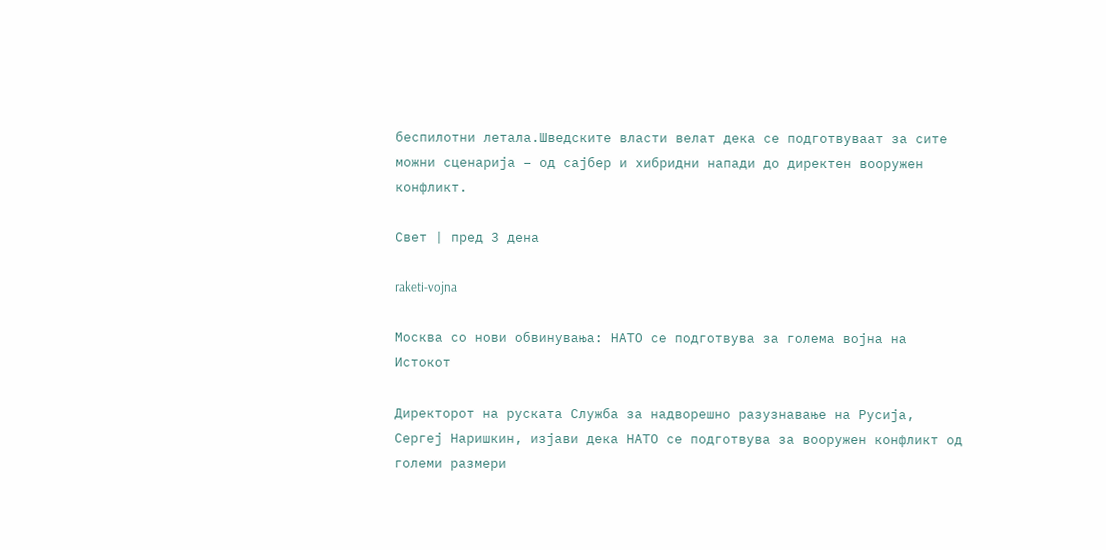беспилотни летала.Шведските власти велат дека се подготвуваат за сите можни сценарија – од сајбер и хибридни напади до директен вооружен конфликт.

Свет | пред 3 дена

raketi-vojna

Москва со нови обвинувања: НАТО се подготвува за голема војна на Истокот

Директорот на руската Служба за надворешно разузнавање на Русија, Сергеј Наришкин, изјави дека НАТО се подготвува за вооружен конфликт од големи размери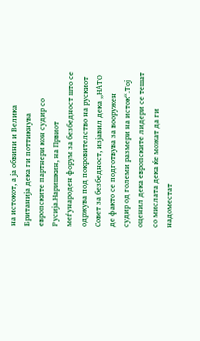на истокот, а ја обвини и Велика Британија дека ги поттикнува европските партнери кон судир со Русија.Наришкин, на Првиот меѓународен форум за безбедност што се одржува под покровителство на рускиот Совет за безбедност, изјавил дека „НАТО де факто се подготвува за вооружен судир од големи размери на исток“.Тој оценил дека европските лидери се тешат со мислата дека ќе можат да ги надоместат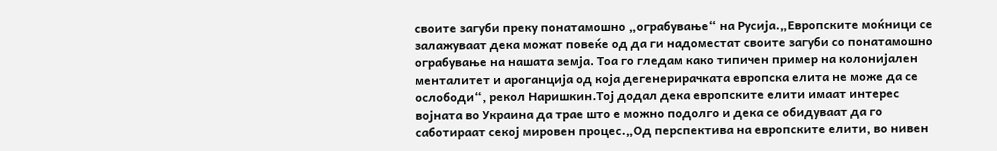своите загуби преку понатамошно „ограбување“ на Русија.„Европските моќници се залажуваат дека можат повеќе од да ги надоместат своите загуби со понатамошно ограбување на нашата земја. Тоа го гледам како типичен пример на колонијален менталитет и ароганција од која дегенерирачката европска елита не може да се ослободи“, рекол Наришкин.Тој додал дека европските елити имаат интерес војната во Украина да трае што е можно подолго и дека се обидуваат да го саботираат секој мировен процес.„Од перспектива на европските елити, во нивен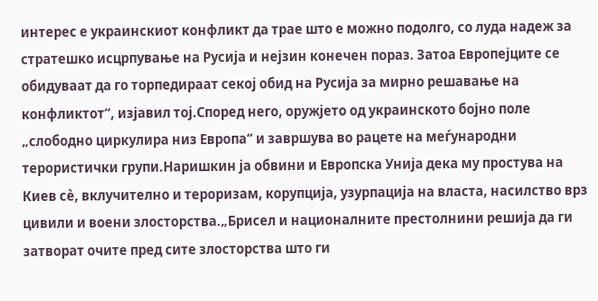интерес е украинскиот конфликт да трае што е можно подолго, со луда надеж за стратешко исцрпување на Русија и нејзин конечен пораз. Затоа Европејците се обидуваат да го торпедираат секој обид на Русија за мирно решавање на конфликтот“, изјавил тој.Според него, оружјето од украинското бојно поле „слободно циркулира низ Европа“ и завршува во рацете на меѓународни терористички групи.Наришкин ја обвини и Европска Унија дека му простува на Киев сè, вклучително и тероризам, корупција, узурпација на власта, насилство врз цивили и воени злосторства.„Брисел и националните престолнини решија да ги затворат очите пред сите злосторства што ги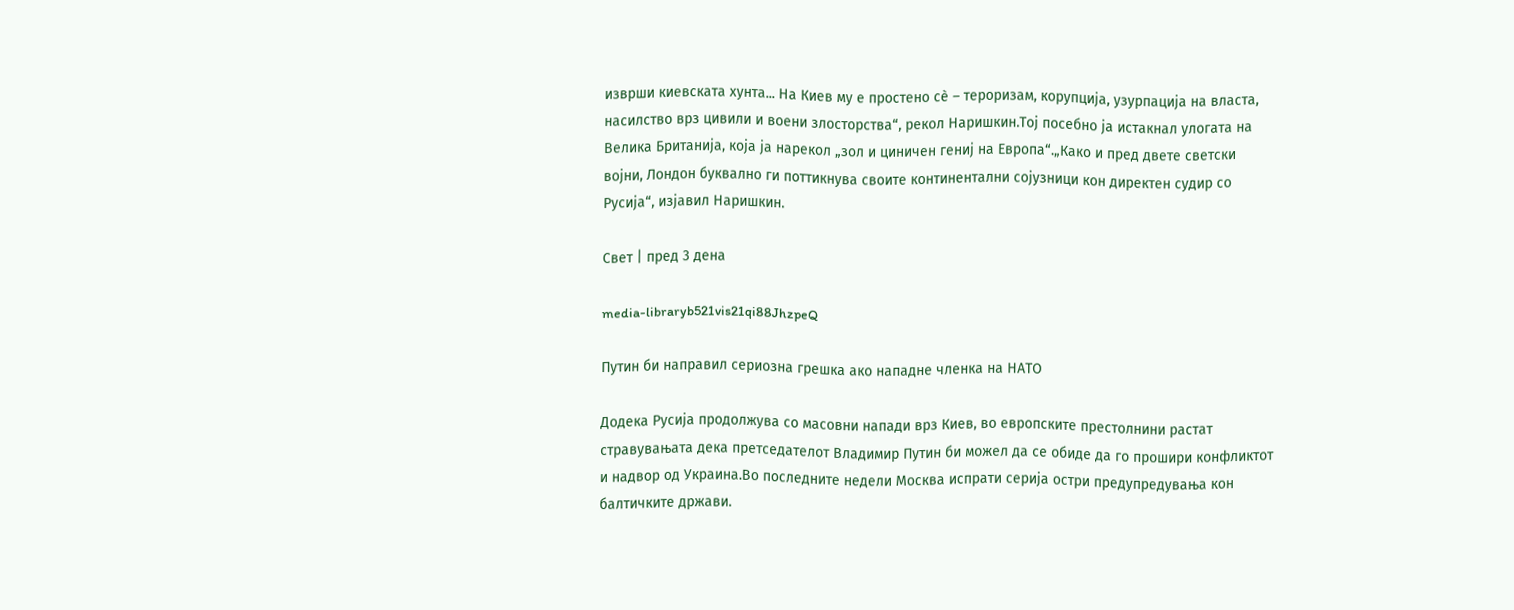изврши киевската хунта... На Киев му е простено сè – тероризам, корупција, узурпација на власта, насилство врз цивили и воени злосторства“, рекол Наришкин.Тој посебно ја истакнал улогата на Велика Британија, која ја нарекол „зол и циничен гениј на Европа“.„Како и пред двете светски војни, Лондон буквално ги поттикнува своите континентални сојузници кон директен судир со Русија“, изјавил Наришкин.

Свет | пред 3 дена

media-libraryb521vis21qi88JhzpeQ

Путин би направил сериозна грешка ако нападне членка на НАТО

Додека Русија продолжува со масовни напади врз Киев, во европските престолнини растат стравувањата дека претседателот Владимир Путин би можел да се обиде да го прошири конфликтот и надвор од Украина.Во последните недели Москва испрати серија остри предупредувања кон балтичките држави.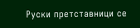Руски претставници се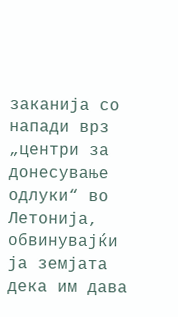заканија со напади врз „центри за донесување одлуки“ во Летонија, обвинувајќи ја земјата дека им дава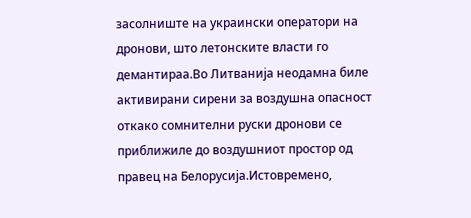засолниште на украински оператори на дронови, што летонските власти го демантираа.Во Литванија неодамна биле активирани сирени за воздушна опасност откако сомнителни руски дронови се приближиле до воздушниот простор од правец на Белорусија.Истовремено,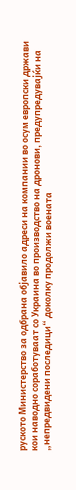руското Министерство за одбрана објавило адреси на компании во осум европски држави кои наводно соработуваат со Украина во производство на дронови, предупредувајќи на „непредвидени последици“ доколку продолжи воената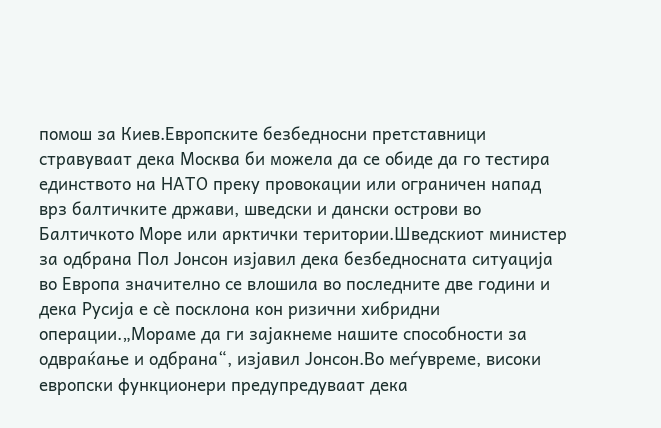помош за Киев.Европските безбедносни претставници стравуваат дека Москва би можела да се обиде да го тестира единството на НАТО преку провокации или ограничен напад врз балтичките држави, шведски и дански острови во Балтичкото Море или арктички територии.Шведскиот министер за одбрана Пол Јонсон изјавил дека безбедносната ситуација во Европа значително се влошила во последните две години и дека Русија е сè посклона кон ризични хибридни операции.„Мораме да ги зајакнеме нашите способности за одвраќање и одбрана“, изјавил Јонсон.Во меѓувреме, високи европски функционери предупредуваат дека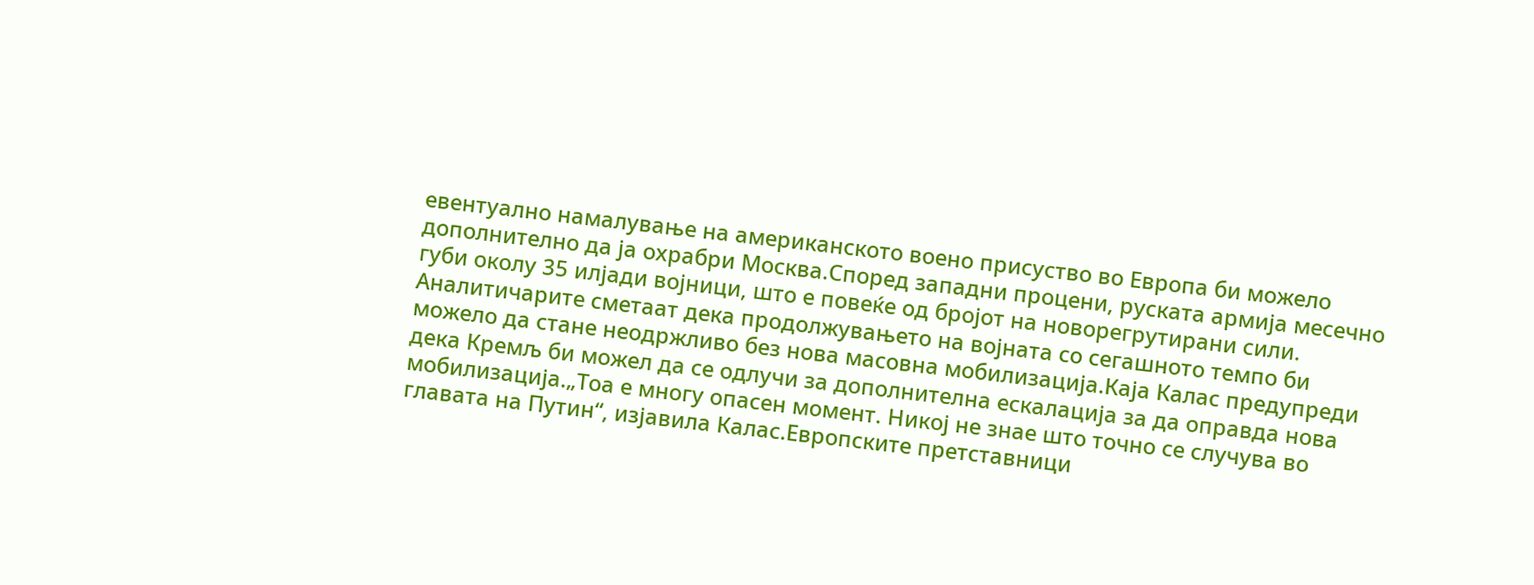евентуално намалување на американското воено присуство во Европа би можело дополнително да ја охрабри Москва.Според западни процени, руската армија месечно губи околу 35 илјади војници, што е повеќе од бројот на новорегрутирани сили. Аналитичарите сметаат дека продолжувањето на војната со сегашното темпо би можело да стане неодржливо без нова масовна мобилизација.Каја Калас предупреди дека Кремљ би можел да се одлучи за дополнителна ескалација за да оправда нова мобилизација.„Тоа е многу опасен момент. Никој не знае што точно се случува во главата на Путин“, изјавила Калас.Европските претставници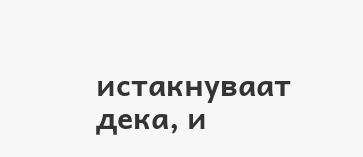истакнуваат дека, и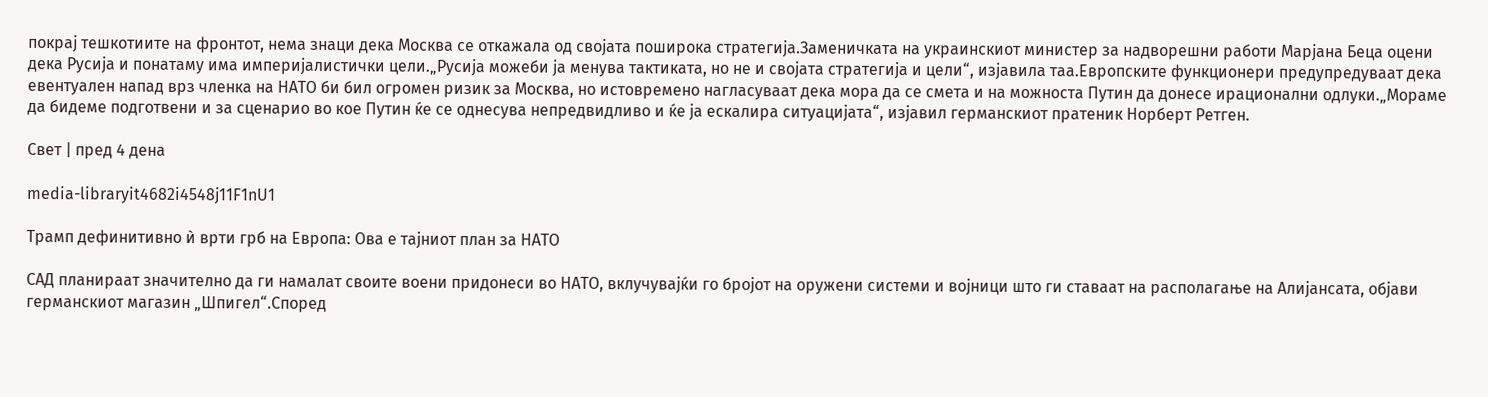покрај тешкотиите на фронтот, нема знаци дека Москва се откажала од својата поширока стратегија.Заменичката на украинскиот министер за надворешни работи Марјана Беца оцени дека Русија и понатаму има империјалистички цели.„Русија можеби ја менува тактиката, но не и својата стратегија и цели“, изјавила таа.Европските функционери предупредуваат дека евентуален напад врз членка на НАТО би бил огромен ризик за Москва, но истовремено нагласуваат дека мора да се смета и на можноста Путин да донесе ирационални одлуки.„Мораме да бидеме подготвени и за сценарио во кое Путин ќе се однесува непредвидливо и ќе ја ескалира ситуацијата“, изјавил германскиот пратеник Норберт Ретген.

Свет | пред 4 дена

media-libraryit4682i4548j11F1nU1

Трамп дефинитивно ѝ врти грб на Европа: Ова е тајниот план за НАТО

САД планираат значително да ги намалат своите воени придонеси во НАТО, вклучувајќи го бројот на оружени системи и војници што ги ставаат на располагање на Алијансата, објави германскиот магазин „Шпигел“.Според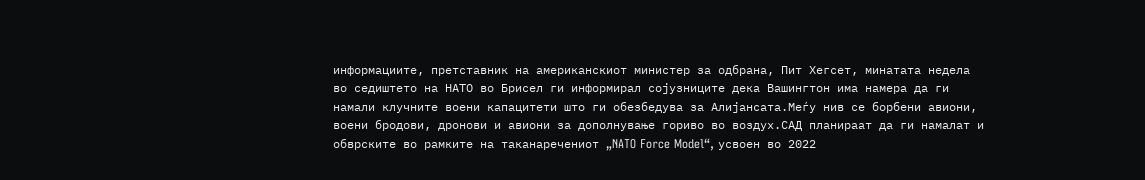информациите, претставник на американскиот министер за одбрана, Пит Хегсет, минатата недела во седиштето на НАТО во Брисел ги информирал сојузниците дека Вашингтон има намера да ги намали клучните воени капацитети што ги обезбедува за Алијансата.Меѓу нив се борбени авиони, воени бродови, дронови и авиони за дополнување гориво во воздух.САД планираат да ги намалат и обврските во рамките на таканаречениот „NATO Force Model“, усвоен во 2022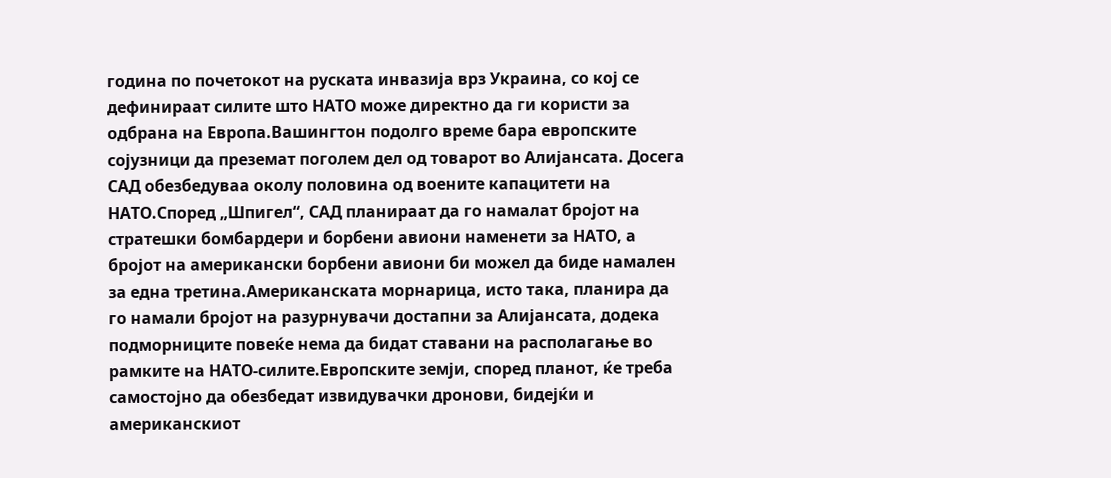година по почетокот на руската инвазија врз Украина, со кој се дефинираат силите што НАТО може директно да ги користи за одбрана на Европа.Вашингтон подолго време бара европските сојузници да преземат поголем дел од товарот во Алијансата. Досега САД обезбедуваа околу половина од воените капацитети на НАТО.Според „Шпигел“, САД планираат да го намалат бројот на стратешки бомбардери и борбени авиони наменети за НАТО, а бројот на американски борбени авиони би можел да биде намален за една третина.Американската морнарица, исто така, планира да го намали бројот на разурнувачи достапни за Алијансата, додека подморниците повеќе нема да бидат ставани на располагање во рамките на НАТО-силите.Европските земји, според планот, ќе треба самостојно да обезбедат извидувачки дронови, бидејќи и американскиот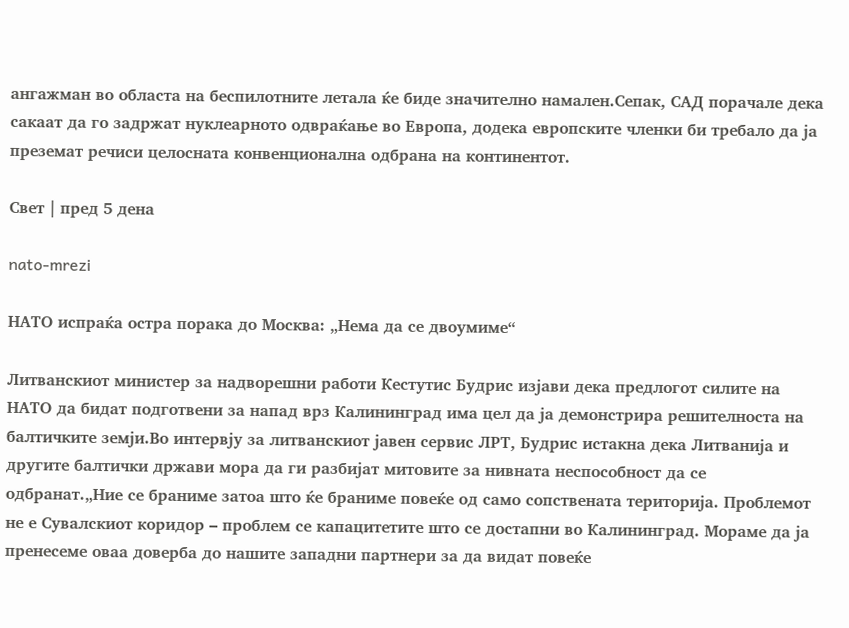ангажман во областа на беспилотните летала ќе биде значително намален.Сепак, САД порачале дека сакаат да го задржат нуклеарното одвраќање во Европа, додека европските членки би требало да ја преземат речиси целосната конвенционална одбрана на континентот.

Свет | пред 5 дена

nato-mrezi

НАТО испраќа остра порака до Москва: „Нема да се двоумиме“

Литванскиот министер за надворешни работи Кестутис Будрис изјави дека предлогот силите на НАТО да бидат подготвени за напад врз Калининград има цел да ја демонстрира решителноста на балтичките земји.Во интервју за литванскиот јавен сервис ЛРТ, Будрис истакна дека Литванија и другите балтички држави мора да ги разбијат митовите за нивната неспособност да се одбранат.„Ние се браниме затоа што ќе браниме повеќе од само сопствената територија. Проблемот не е Сувалскиот коридор – проблем се капацитетите што се достапни во Калининград. Мораме да ја пренесеме оваа доверба до нашите западни партнери за да видат повеќе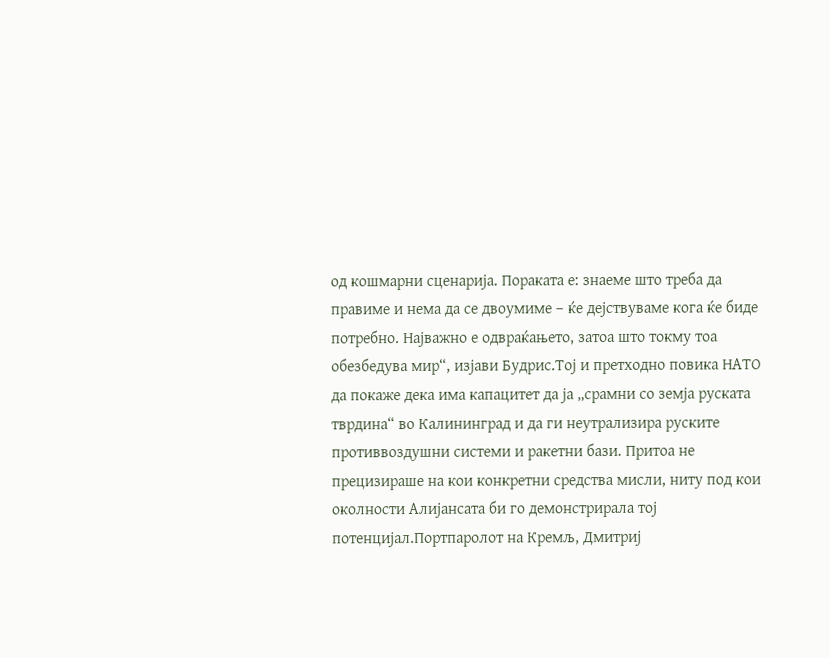од кошмарни сценарија. Пораката е: знаеме што треба да правиме и нема да се двоумиме – ќе дејствуваме кога ќе биде потребно. Најважно е одвраќањето, затоа што токму тоа обезбедува мир“, изјави Будрис.Тој и претходно повика НАТО да покаже дека има капацитет да ја „срамни со земја руската тврдина“ во Калининград и да ги неутрализира руските противвоздушни системи и ракетни бази. Притоа не прецизираше на кои конкретни средства мисли, ниту под кои околности Алијансата би го демонстрирала тој потенцијал.Портпаролот на Кремљ, Дмитриј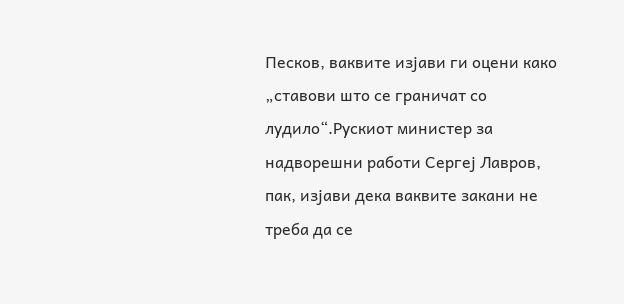Песков, ваквите изјави ги оцени како „ставови што се граничат со лудило“.Рускиот министер за надворешни работи Сергеј Лавров, пак, изјави дека ваквите закани не треба да се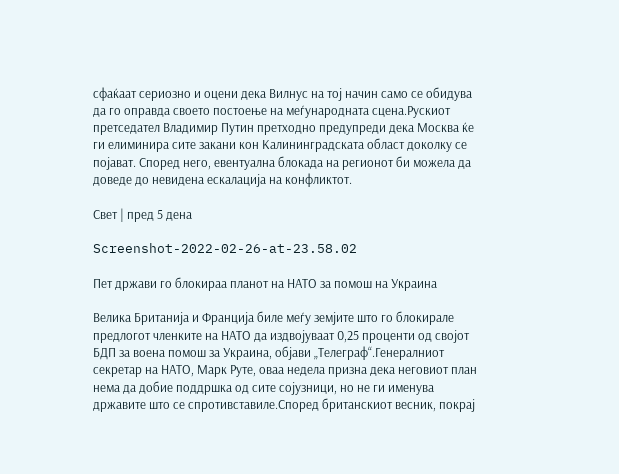сфаќаат сериозно и оцени дека Вилнус на тој начин само се обидува да го оправда своето постоење на меѓународната сцена.Рускиот претседател Владимир Путин претходно предупреди дека Москва ќе ги елиминира сите закани кон Калининградската област доколку се појават. Според него, евентуална блокада на регионот би можела да доведе до невидена ескалација на конфликтот.

Свет | пред 5 дена

Screenshot-2022-02-26-at-23.58.02

Пет држави го блокираа планот на НАТО за помош на Украина

Велика Британија и Франција биле меѓу земјите што го блокирале предлогот членките на НАТО да издвојуваат 0,25 проценти од својот БДП за воена помош за Украина, објави „Телеграф“.Генералниот секретар на НАТО, Марк Руте, оваа недела призна дека неговиот план нема да добие поддршка од сите сојузници, но не ги именува државите што се спротивставиле.Според британскиот весник, покрај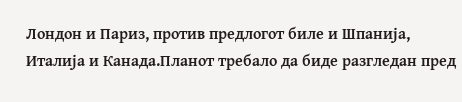Лондон и Париз, против предлогот биле и Шпанија, Италија и Канада.Планот требало да биде разгледан пред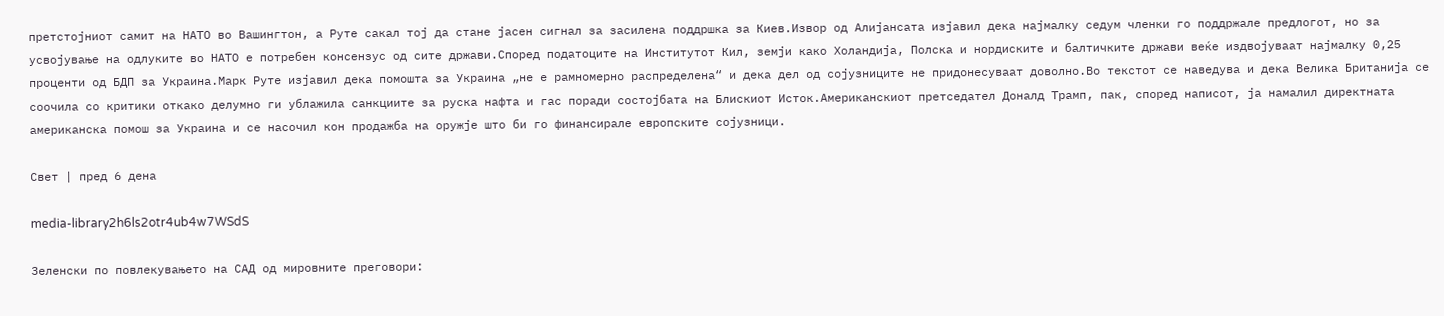претстојниот самит на НАТО во Вашингтон, а Руте сакал тој да стане јасен сигнал за засилена поддршка за Киев.Извор од Алијансата изјавил дека најмалку седум членки го поддржале предлогот, но за усвојување на одлуките во НАТО е потребен консензус од сите држави.Според податоците на Институтот Кил, земји како Холандија, Полска и нордиските и балтичките држави веќе издвојуваат најмалку 0,25 проценти од БДП за Украина.Марк Руте изјавил дека помошта за Украина „не е рамномерно распределена“ и дека дел од сојузниците не придонесуваат доволно.Во текстот се наведува и дека Велика Британија се соочила со критики откако делумно ги ублажила санкциите за руска нафта и гас поради состојбата на Блискиот Исток.Американскиот претседател Доналд Трамп, пак, според написот, ја намалил директната американска помош за Украина и се насочил кон продажба на оружје што би го финансирале европските сојузници.

Свет | пред 6 дена

media-library2h6ls2otr4ub4w7WSdS

Зеленски по повлекувањето на САД од мировните преговори: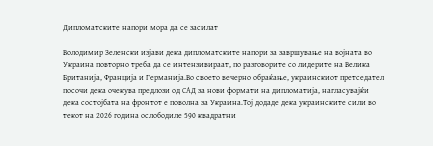Дипломатските напори мора да се засилат

Володимир Зеленски изјави дека дипломатските напори за завршување на војната во Украина повторно треба да се интензивираат, по разговорите со лидерите на Велика Британија, Франција и Германија.Во своето вечерно обраќање, украинскиот претседател посочи дека очекува предлози од САД за нови формати на дипломатија, нагласувајќи дека состојбата на фронтот е поволна за Украина.Тој додаде дека украинските сили во текот на 2026 година ослободиле 590 квадратни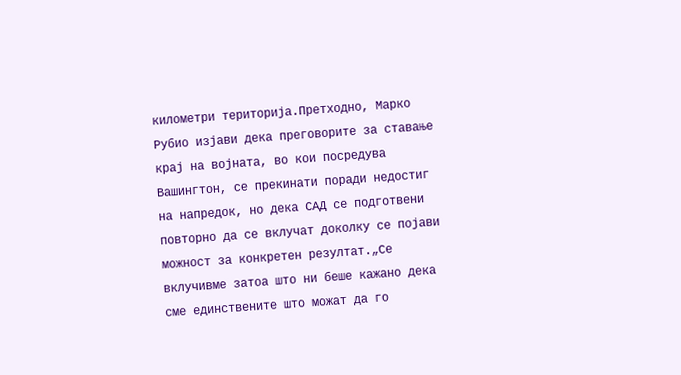километри територија.Претходно, Марко Рубио изјави дека преговорите за ставање крај на војната, во кои посредува Вашингтон, се прекинати поради недостиг на напредок, но дека САД се подготвени повторно да се вклучат доколку се појави можност за конкретен резултат.„Се вклучивме затоа што ни беше кажано дека сме единствените што можат да го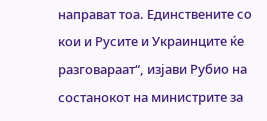направат тоа. Единствените со кои и Русите и Украинците ќе разговараат“, изјави Рубио на состанокот на министрите за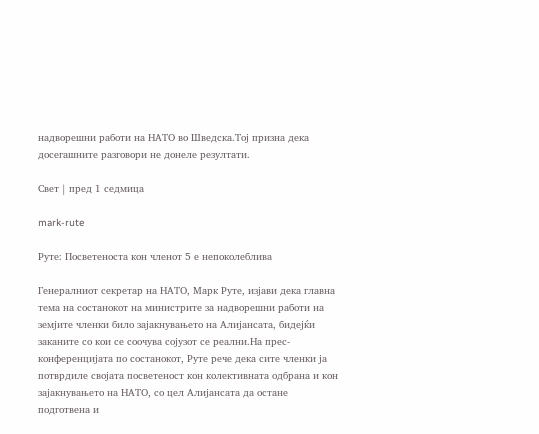надворешни работи на НАТО во Шведска.Тој призна дека досегашните разговори не донеле резултати.

Свет | пред 1 седмица

mark-rute

Руте: Посветеноста кон членот 5 е непоколеблива

Генералниот секретар на НАТО, Марк Руте, изјави дека главна тема на состанокот на министрите за надворешни работи на земјите членки било зајакнувањето на Алијансата, бидејќи заканите со кои се соочува сојузот се реални.На прес-конференцијата по состанокот, Руте рече дека сите членки ја потврдиле својата посветеност кон колективната одбрана и кон зајакнувањето на НАТО, со цел Алијансата да остане подготвена и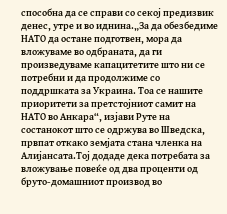способна да се справи со секој предизвик денес, утре и во иднина.„За да обезбедиме НАТО да остане подготвен, мора да вложуваме во одбраната, да ги произведуваме капацитетите што ни се потребни и да продолжиме со поддршката за Украина. Тоа се нашите приоритети за претстојниот самит на НАТО во Анкара“, изјави Руте на состанокот што се одржува во Шведска, првпат откако земјата стана членка на Алијансата.Тој додаде дека потребата за вложување повеќе од два проценти од бруто-домашниот производ во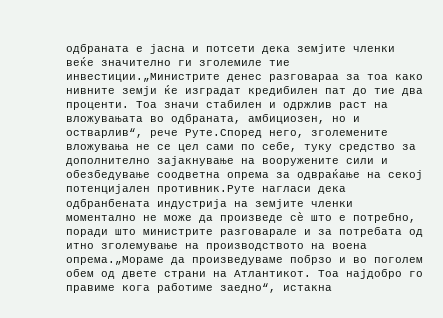одбраната е јасна и потсети дека земјите членки веќе значително ги зголемиле тие инвестиции.„Министрите денес разговараа за тоа како нивните земји ќе изградат кредибилен пат до тие два проценти. Тоа значи стабилен и одржлив раст на вложувањата во одбраната, амбициозен, но и остварлив“, рече Руте.Според него, зголемените вложувања не се цел сами по себе, туку средство за дополнително зајакнување на вооружените сили и обезбедување соодветна опрема за одвраќање на секој потенцијален противник.Руте нагласи дека одбранбената индустрија на земјите членки моментално не може да произведе сè што е потребно, поради што министрите разговарале и за потребата од итно зголемување на производството на воена опрема.„Мораме да произведуваме побрзо и во поголем обем од двете страни на Атлантикот. Тоа најдобро го правиме кога работиме заедно“, истакна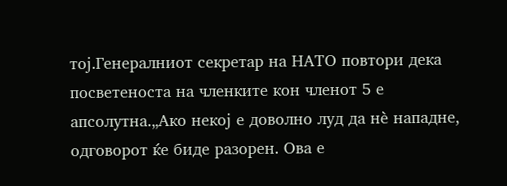тој.Генералниот секретар на НАТО повтори дека посветеноста на членките кон членот 5 е апсолутна.„Ако некој е доволно луд да нè нападне, одговорот ќе биде разорен. Ова е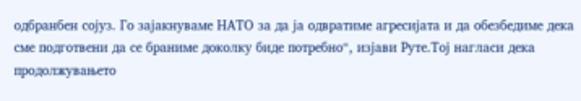одбранбен сојуз. Го зајакнуваме НАТО за да ја одвратиме агресијата и да обезбедиме дека сме подготвени да се браниме доколку биде потребно“, изјави Руте.Тој нагласи дека продолжувањето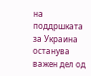на поддршката за Украина останува важен дел од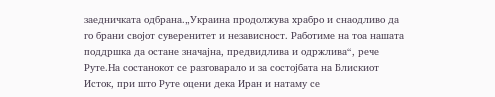заедничката одбрана.„Украина продолжува храбро и снаодливо да го брани својот суверенитет и независност. Работиме на тоа нашата поддршка да остане значајна, предвидлива и одржлива“, рече Руте.На состанокот се разговарало и за состојбата на Блискиот Исток, при што Руте оцени дека Иран и натаму се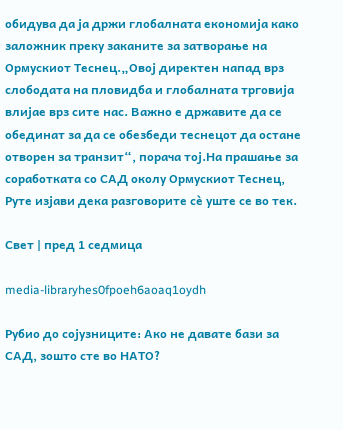обидува да ја држи глобалната економија како заложник преку заканите за затворање на Ормускиот Теснец.„Овој директен напад врз слободата на пловидба и глобалната трговија влијае врз сите нас. Важно е државите да се обединат за да се обезбеди теснецот да остане отворен за транзит“, порача тој.На прашање за соработката со САД околу Ормускиот Теснец, Руте изјави дека разговорите сè уште се во тек.

Свет | пред 1 седмица

media-libraryhes0fpoeh6aoaq1oydh

Рубио до сојузниците: Ако не давате бази за САД, зошто сте во НАТО?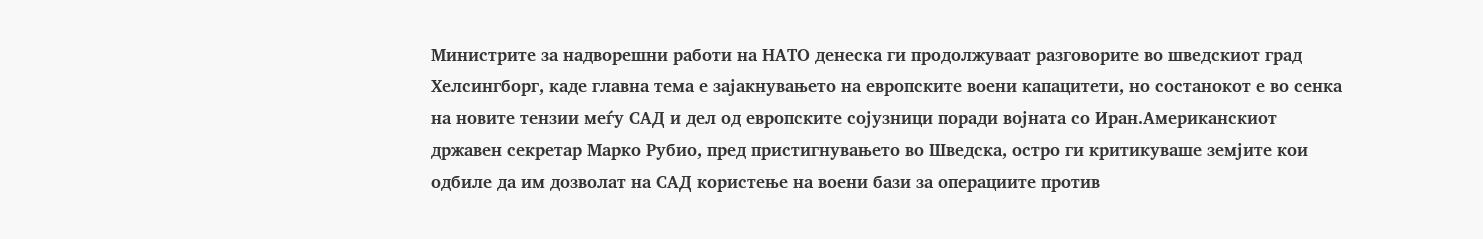Министрите за надворешни работи на НАТО денеска ги продолжуваат разговорите во шведскиот град Хелсингборг, каде главна тема е зајакнувањето на европските воени капацитети, но состанокот е во сенка на новите тензии меѓу САД и дел од европските сојузници поради војната со Иран.Американскиот државен секретар Марко Рубио, пред пристигнувањето во Шведска, остро ги критикуваше земјите кои одбиле да им дозволат на САД користење на воени бази за операциите против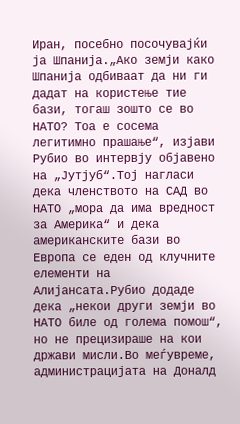Иран, посебно посочувајќи ја Шпанија.„Ако земји како Шпанија одбиваат да ни ги дадат на користење тие бази, тогаш зошто се во НАТО? Тоа е сосема легитимно прашање“, изјави Рубио во интервју објавено на „Јутјуб“.Тој нагласи дека членството на САД во НАТО „мора да има вредност за Америка“ и дека американските бази во Европа се еден од клучните елементи на Алијансата.Рубио додаде дека „некои други земји во НАТО биле од голема помош“, но не прецизираше на кои држави мисли.Во меѓувреме, администрацијата на Доналд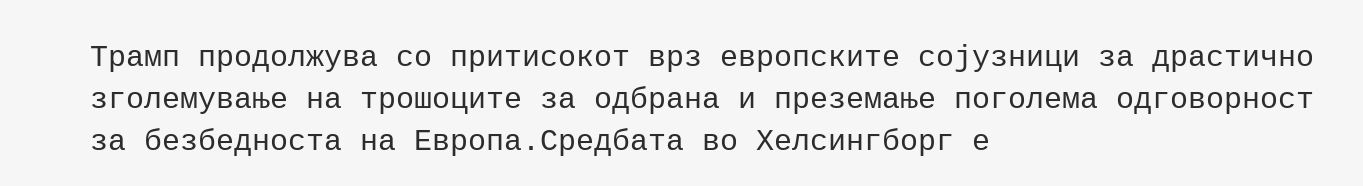Трамп продолжува со притисокот врз европските сојузници за драстично зголемување на трошоците за одбрана и преземање поголема одговорност за безбедноста на Европа.Средбата во Хелсингборг е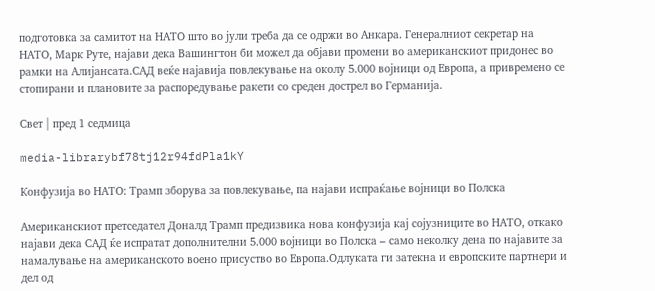подготовка за самитот на НАТО што во јули треба да се одржи во Анкара. Генералниот секретар на НАТО, Марк Руте, најави дека Вашингтон би можел да објави промени во американскиот придонес во рамки на Алијансата.САД веќе најавија повлекување на околу 5.000 војници од Европа, а привремено се стопирани и плановите за распоредување ракети со среден дострел во Германија.

Свет | пред 1 седмица

media-librarybf78tj12r94fdPla1kY

Конфузија во НАТО: Трамп зборува за повлекување, па најави испраќање војници во Полска

Американскиот претседател Доналд Трамп предизвика нова конфузија кај сојузниците во НАТО, откако најави дека САД ќе испратат дополнителни 5.000 војници во Полска – само неколку дена по најавите за намалување на американското воено присуство во Европа.Одлуката ги затекна и европските партнери и дел од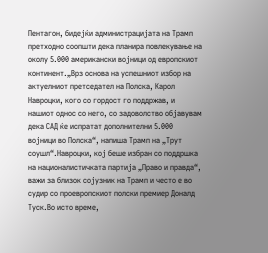Пентагон, бидејќи администрацијата на Трамп претходно соопшти дека планира повлекување на околу 5.000 американски војници од европскиот континент.„Врз основа на успешниот избор на актуелниот претседател на Полска, Карол Навроцки, кого со гордост го поддржав, и нашиот однос со него, со задоволство објавувам дека САД ќе испратат дополнителни 5.000 војници во Полска“, напиша Трамп на „Трут соушл“.Навроцки, кој беше избран со поддршка на националистичката партија „Право и правда“, важи за близок сојузник на Трамп и често е во судир со проевропскиот полски премиер Доналд Туск.Во исто време,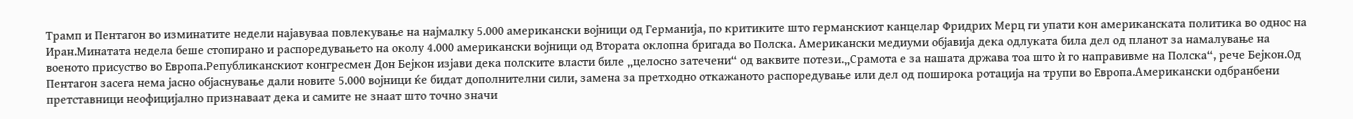Трамп и Пентагон во изминатите недели најавуваа повлекување на најмалку 5.000 американски војници од Германија, по критиките што германскиот канцелар Фридрих Мерц ги упати кон американската политика во однос на Иран.Минатата недела беше стопирано и распоредувањето на околу 4.000 американски војници од Втората оклопна бригада во Полска. Американски медиуми објавија дека одлуката била дел од планот за намалување на военото присуство во Европа.Републиканскиот конгресмен Дон Бејкон изјави дека полските власти биле „целосно затечени“ од ваквите потези.„Срамота е за нашата држава тоа што ѝ го направивме на Полска“, рече Бејкон.Од Пентагон засега нема јасно објаснување дали новите 5.000 војници ќе бидат дополнителни сили, замена за претходно откажаното распоредување или дел од поширока ротација на трупи во Европа.Американски одбранбени претставници неофицијално признаваат дека и самите не знаат што точно значи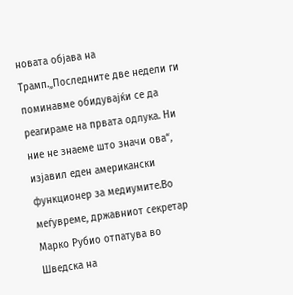новата објава на Трамп.„Последните две недели ги поминавме обидувајќи се да реагираме на првата одлука. Ни ние не знаеме што значи ова“, изјавил еден американски функционер за медиумите.Во меѓувреме, државниот секретар Марко Рубио отпатува во Шведска на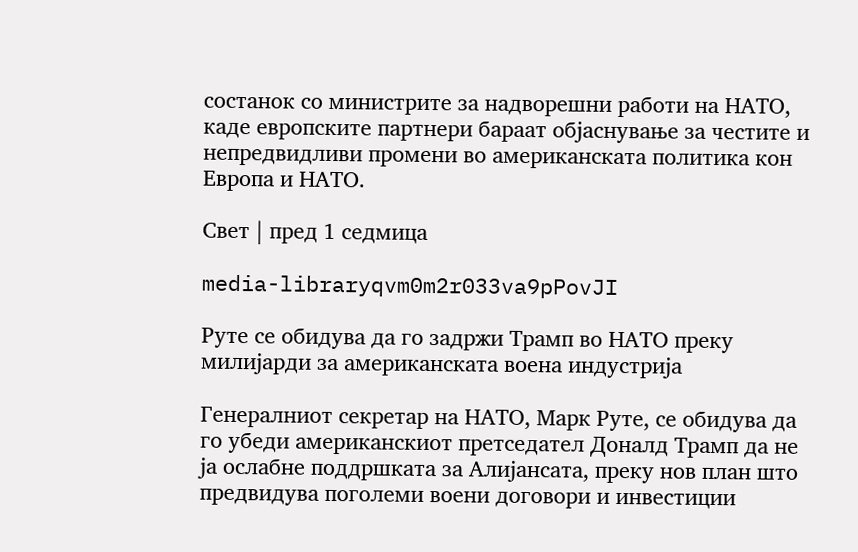состанок со министрите за надворешни работи на НАТО, каде европските партнери бараат објаснување за честите и непредвидливи промени во американската политика кон Европа и НАТО.

Свет | пред 1 седмица

media-libraryqvm0m2r033va9pPovJI

Руте се обидува да го задржи Трамп во НАТО преку милијарди за американската воена индустрија

Генералниот секретар на НАТО, Марк Руте, се обидува да го убеди американскиот претседател Доналд Трамп да не ја ослабне поддршката за Алијансата, преку нов план што предвидува поголеми воени договори и инвестиции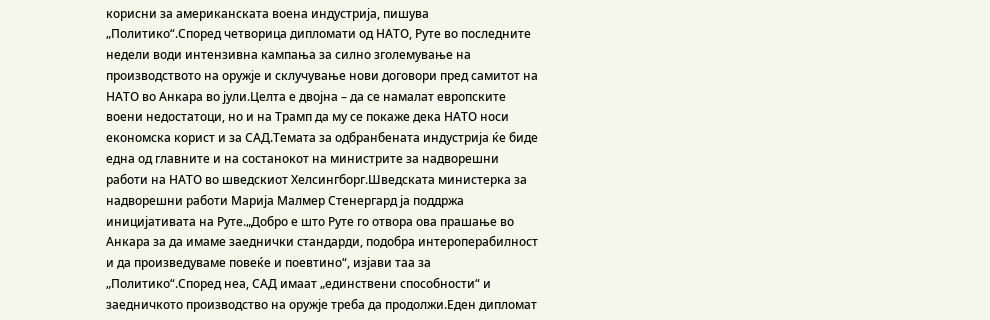корисни за американската воена индустрија, пишува „Политико“.Според четворица дипломати од НАТО, Руте во последните недели води интензивна кампања за силно зголемување на производството на оружје и склучување нови договори пред самитот на НАТО во Анкара во јули.Целта е двојна – да се намалат европските воени недостатоци, но и на Трамп да му се покаже дека НАТО носи економска корист и за САД.Темата за одбранбената индустрија ќе биде една од главните и на состанокот на министрите за надворешни работи на НАТО во шведскиот Хелсингборг.Шведската министерка за надворешни работи Марија Малмер Стенергард ја поддржа иницијативата на Руте.„Добро е што Руте го отвора ова прашање во Анкара за да имаме заеднички стандарди, подобра интероперабилност и да произведуваме повеќе и поевтино“, изјави таа за „Политико“.Според неа, САД имаат „единствени способности“ и заедничкото производство на оружје треба да продолжи.Еден дипломат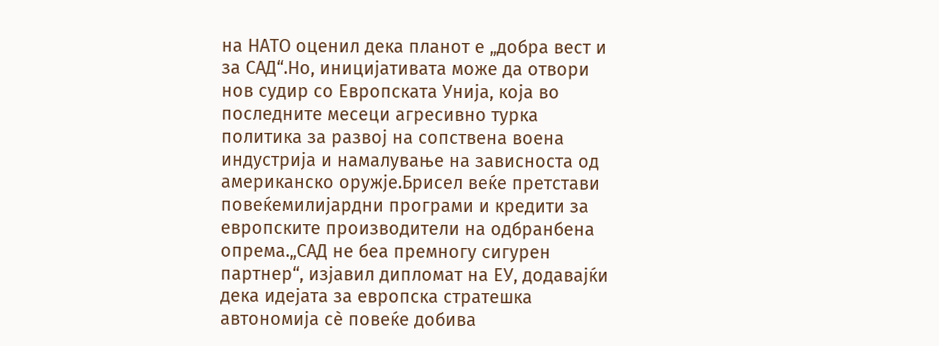на НАТО оценил дека планот е „добра вест и за САД“.Но, иницијативата може да отвори нов судир со Европската Унија, која во последните месеци агресивно турка политика за развој на сопствена воена индустрија и намалување на зависноста од американско оружје.Брисел веќе претстави повеќемилијардни програми и кредити за европските производители на одбранбена опрема.„САД не беа премногу сигурен партнер“, изјавил дипломат на ЕУ, додавајќи дека идејата за европска стратешка автономија сè повеќе добива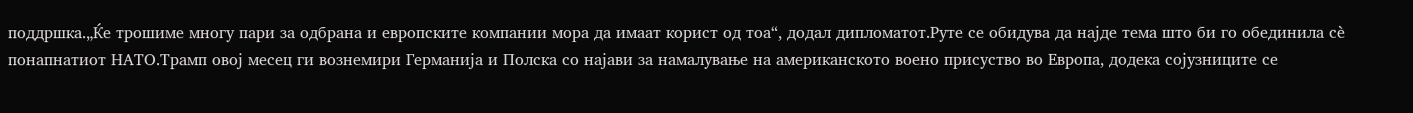поддршка.„Ќе трошиме многу пари за одбрана и европските компании мора да имаат корист од тоа“, додал дипломатот.Руте се обидува да најде тема што би го обединила сè понапнатиот НАТО.Трамп овој месец ги вознемири Германија и Полска со најави за намалување на американското воено присуство во Европа, додека сојузниците се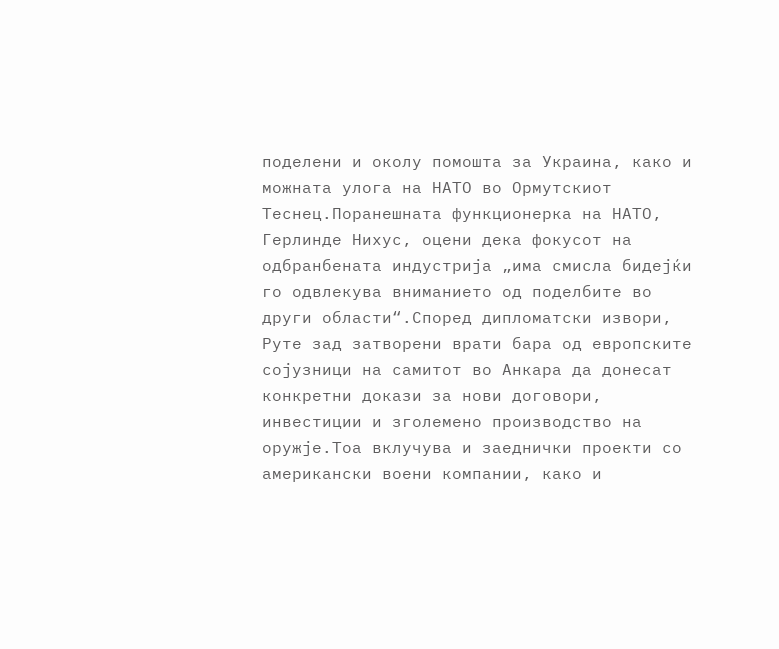поделени и околу помошта за Украина, како и можната улога на НАТО во Ормутскиот Теснец.Поранешната функционерка на НАТО, Герлинде Нихус, оцени дека фокусот на одбранбената индустрија „има смисла бидејќи го одвлекува вниманието од поделбите во други области“.Според дипломатски извори, Руте зад затворени врати бара од европските сојузници на самитот во Анкара да донесат конкретни докази за нови договори, инвестиции и зголемено производство на оружје.Тоа вклучува и заеднички проекти со американски воени компании, како и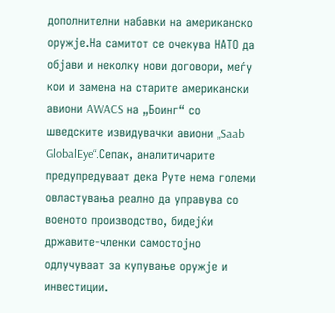дополнителни набавки на американско оружје.На самитот се очекува НАТО да објави и неколку нови договори, меѓу кои и замена на старите американски авиони AWACS на „Боинг“ со шведските извидувачки авиони „Saab GlobalEye“.Сепак, аналитичарите предупредуваат дека Руте нема големи овластувања реално да управува со военото производство, бидејќи државите-членки самостојно одлучуваат за купување оружје и инвестиции.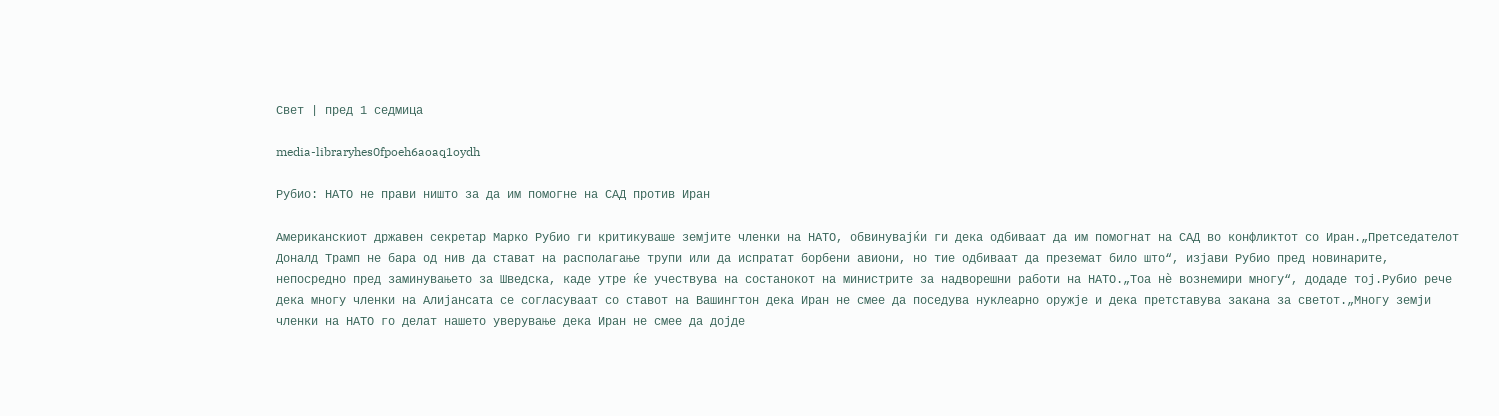Свет | пред 1 седмица

media-libraryhes0fpoeh6aoaq1oydh

Рубио: НАТО не прави ништо за да им помогне на САД против Иран

Американскиот државен секретар Марко Рубио ги критикуваше земјите членки на НАТО, обвинувајќи ги дека одбиваат да им помогнат на САД во конфликтот со Иран.„Претседателот Доналд Трамп не бара од нив да стават на располагање трупи или да испратат борбени авиони, но тие одбиваат да преземат било што“, изјави Рубио пред новинарите, непосредно пред заминувањето за Шведска, каде утре ќе учествува на состанокот на министрите за надворешни работи на НАТО.„Тоа нѐ вознемири многу“, додаде тој.Рубио рече дека многу членки на Алијансата се согласуваат со ставот на Вашингтон дека Иран не смее да поседува нуклеарно оружје и дека претставува закана за светот.„Многу земји членки на НАТО го делат нашето уверување дека Иран не смее да дојде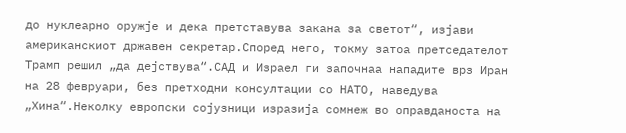до нуклеарно оружје и дека претставува закана за светот“, изјави американскиот државен секретар.Според него, токму затоа претседателот Трамп решил „да дејствува“.САД и Израел ги започнаа нападите врз Иран на 28 февруари, без претходни консултации со НАТО, наведува „Хина“.Неколку европски сојузници изразија сомнеж во оправданоста на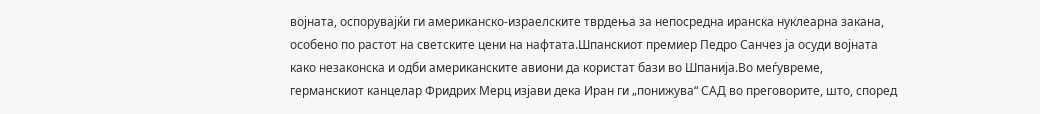војната, оспорувајќи ги американско-израелските тврдења за непосредна иранска нуклеарна закана, особено по растот на светските цени на нафтата.Шпанскиот премиер Педро Санчез ја осуди војната како незаконска и одби американските авиони да користат бази во Шпанија.Во меѓувреме, германскиот канцелар Фридрих Мерц изјави дека Иран ги „понижува“ САД во преговорите, што, според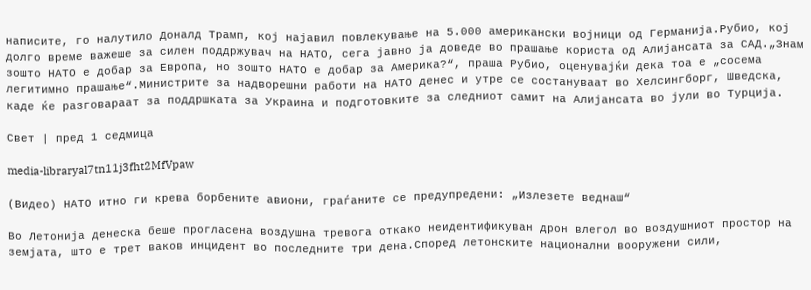написите, го налутило Доналд Трамп, кој најавил повлекување на 5.000 американски војници од Германија.Рубио, кој долго време важеше за силен поддржувач на НАТО, сега јавно ја доведе во прашање користа од Алијансата за САД.„Знам зошто НАТО е добар за Европа, но зошто НАТО е добар за Америка?“, праша Рубио, оценувајќи дека тоа е „сосема легитимно прашање“.Министрите за надворешни работи на НАТО денес и утре се состануваат во Хелсингборг, Шведска, каде ќе разговараат за поддршката за Украина и подготовките за следниот самит на Алијансата во јули во Турција.

Свет | пред 1 седмица

media-libraryal7tn11j3fht2MfVpaw

(Видео) НАТО итно ги крева борбените авиони, граѓаните се предупредени: „Излезете веднаш“

Во Летонија денеска беше прогласена воздушна тревога откако неидентификуван дрон влегол во воздушниот простор на земјата, што е трет ваков инцидент во последните три дена.Според летонските национални вооружени сили,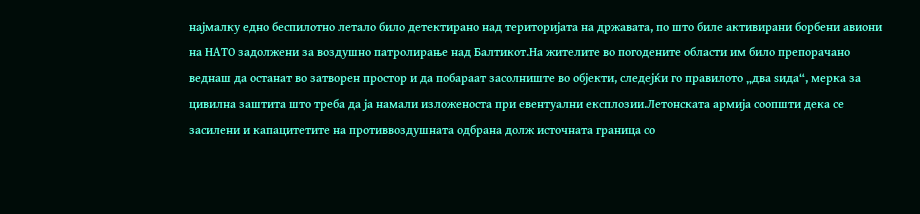најмалку едно беспилотно летало било детектирано над територијата на државата, по што биле активирани борбени авиони на НАТО задолжени за воздушно патролирање над Балтикот.На жителите во погодените области им било препорачано веднаш да останат во затворен простор и да побараат засолниште во објекти, следејќи го правилото „два ѕида“, мерка за цивилна заштита што треба да ја намали изложеноста при евентуални експлозии.Летонската армија соопшти дека се засилени и капацитетите на противвоздушната одбрана долж источната граница со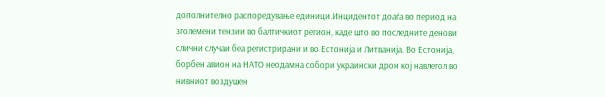дополнително распоредување единици.Инцидентот доаѓа во период на зголемени тензии во балтичкиот регион, каде што во последните денови слични случаи беа регистрирани и во Естонија и Литванија. Во Естонија, борбен авион на НАТО неодамна собори украински дрон кој навлегол во нивниот воздушен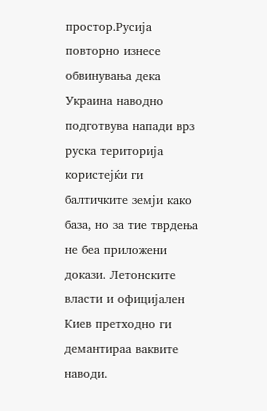простор.Русија повторно изнесе обвинувања дека Украина наводно подготвува напади врз руска територија користејќи ги балтичките земји како база, но за тие тврдења не беа приложени докази. Летонските власти и официјален Киев претходно ги демантираа ваквите наводи.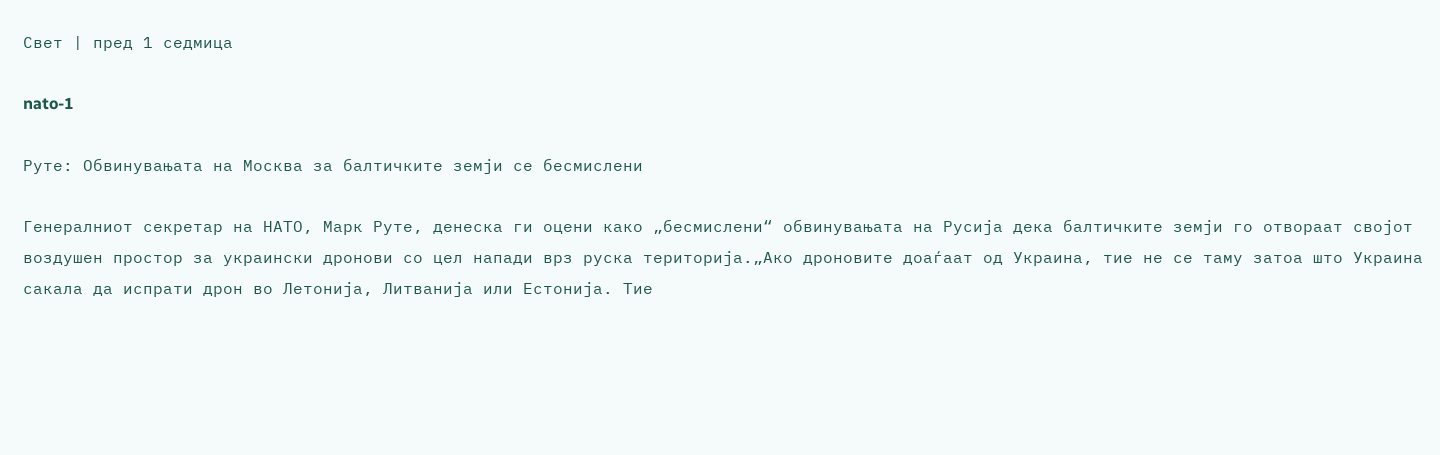Свет | пред 1 седмица

nato-1

Руте: Обвинувањата на Москва за балтичките земји се бесмислени

Генералниот секретар на НАТО, Марк Руте, денеска ги оцени како „бесмислени“ обвинувањата на Русија дека балтичките земји го отвораат својот воздушен простор за украински дронови со цел напади врз руска територија.„Ако дроновите доаѓаат од Украина, тие не се таму затоа што Украина сакала да испрати дрон во Летонија, Литванија или Естонија. Тие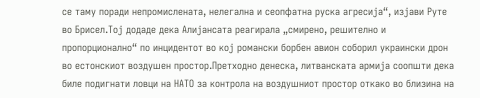се таму поради непромислената, нелегална и сеопфатна руска агресија“, изјави Руте во Брисел.Тој додаде дека Алијансата реагирала „смирено, решително и пропорционално“ по инцидентот во кој романски борбен авион соборил украински дрон во естонскиот воздушен простор.Претходно денеска, литванската армија соопшти дека биле подигнати ловци на НАТО за контрола на воздушниот простор откако во близина на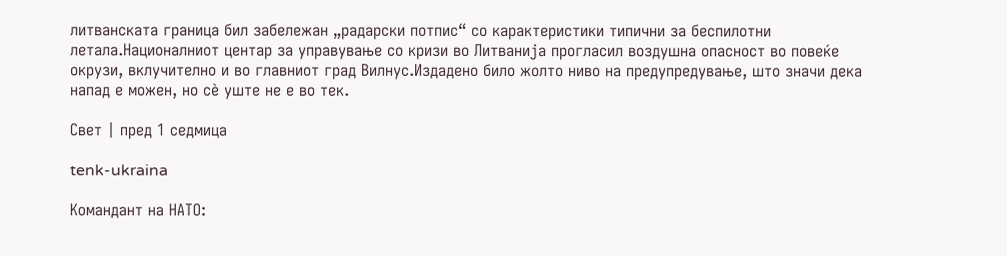литванската граница бил забележан „радарски потпис“ со карактеристики типични за беспилотни летала.Националниот центар за управување со кризи во Литванија прогласил воздушна опасност во повеќе окрузи, вклучително и во главниот град Вилнус.Издадено било жолто ниво на предупредување, што значи дека напад е можен, но сè уште не е во тек.

Свет | пред 1 седмица

tenk-ukraina

Командант на НАТО: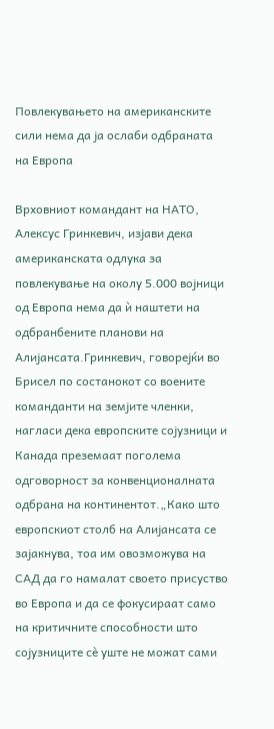Повлекувањето на американските сили нема да ја ослаби одбраната на Европа

Врховниот командант на НАТО, Алексус Гринкевич, изјави дека американската одлука за повлекување на околу 5.000 војници од Европа нема да ѝ наштети на одбранбените планови на Алијансата.Гринкевич, говорејќи во Брисел по состанокот со воените команданти на земјите членки, нагласи дека европските сојузници и Канада преземаат поголема одговорност за конвенционалната одбрана на континентот.„Како што европскиот столб на Алијансата се зајакнува, тоа им овозможува на САД да го намалат своето присуство во Европа и да се фокусираат само на критичните способности што сојузниците сè уште не можат сами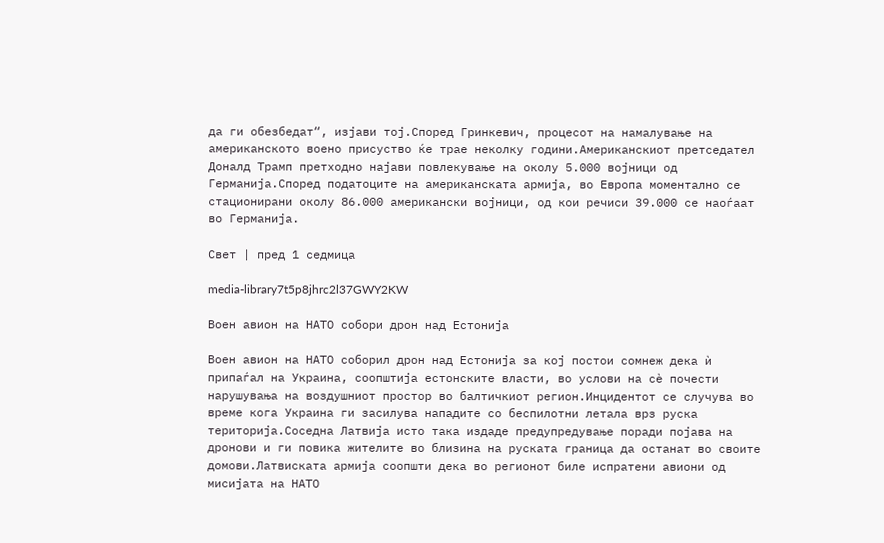да ги обезбедат“, изјави тој.Според Гринкевич, процесот на намалување на американското воено присуство ќе трае неколку години.Американскиот претседател Доналд Трамп претходно најави повлекување на околу 5.000 војници од Германија.Според податоците на американската армија, во Европа моментално се стационирани околу 86.000 американски војници, од кои речиси 39.000 се наоѓаат во Германија.

Свет | пред 1 седмица

media-library7t5p8jhrc2l37GWY2KW

Воен авион на НАТО собори дрон над Естонија

Воен авион на НАТО соборил дрон над Естонија за кој постои сомнеж дека ѝ припаѓал на Украина, соопштија естонските власти, во услови на сè почести нарушувања на воздушниот простор во балтичкиот регион.Инцидентот се случува во време кога Украина ги засилува нападите со беспилотни летала врз руска територија.Соседна Латвија исто така издаде предупредување поради појава на дронови и ги повика жителите во близина на руската граница да останат во своите домови.Латвиската армија соопшти дека во регионот биле испратени авиони од мисијата на НАТО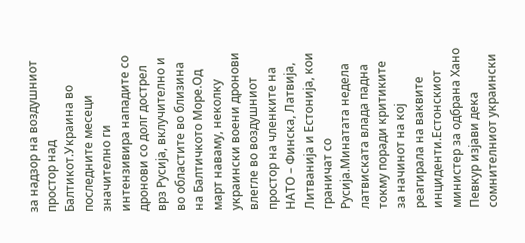за надзор на воздушниот простор над Балтикот.Украина во последните месеци значително ги интензивира нападите со дронови со долг дострел врз Русија, вклучително и во областите во близина на Балтичкото Море.Од март наваму, неколку украински воени дронови влегле во воздушниот простор на членките на НАТО – Финска, Латвија, Литванија и Естонија, кои граничат со Русија.Минатата недела латвиската влада падна токму поради критиките за начинот на кој реагирала на ваквите инциденти.Естонскиот министер за одбрана Хано Певкур изјави дека сомнителниот украински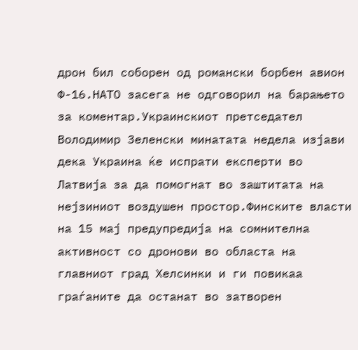дрон бил соборен од романски борбен авион Ф-16.НАТО засега не одговорил на барањето за коментар.Украинскиот претседател Володимир Зеленски минатата недела изјави дека Украина ќе испрати експерти во Латвија за да помогнат во заштитата на нејзиниот воздушен простор.Финските власти на 15 мај предупредија на сомнителна активност со дронови во областа на главниот град Хелсинки и ги повикаа граѓаните да останат во затворен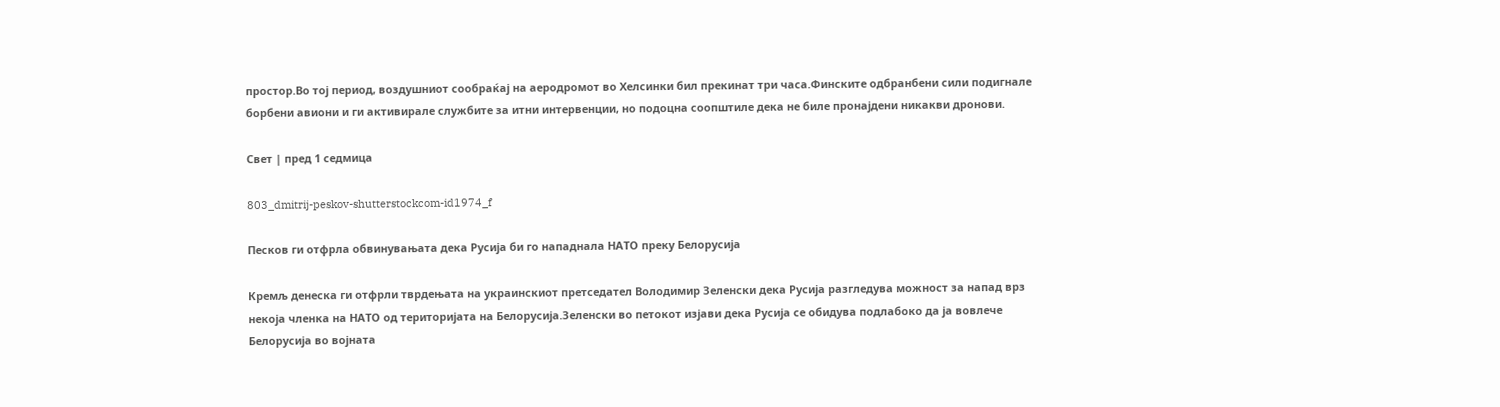простор.Во тој период, воздушниот сообраќај на аеродромот во Хелсинки бил прекинат три часа.Финските одбранбени сили подигнале борбени авиони и ги активирале службите за итни интервенции, но подоцна соопштиле дека не биле пронајдени никакви дронови.

Свет | пред 1 седмица

803_dmitrij-peskov-shutterstockcom-id1974_f

Песков ги отфрла обвинувањата дека Русија би го нападнала НАТО преку Белорусија

Кремљ денеска ги отфрли тврдењата на украинскиот претседател Володимир Зеленски дека Русија разгледува можност за напад врз некоја членка на НАТО од територијата на Белорусија.Зеленски во петокот изјави дека Русија се обидува подлабоко да ја вовлече Белорусија во војната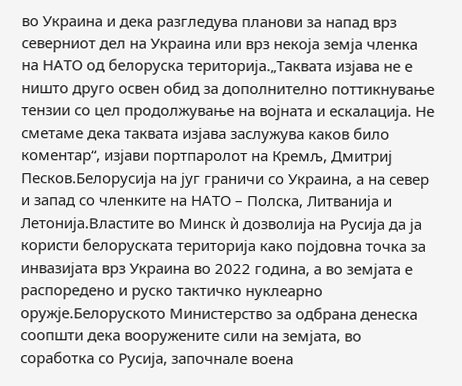во Украина и дека разгледува планови за напад врз северниот дел на Украина или врз некоја земја членка на НАТО од белоруска територија.„Таквата изјава не е ништо друго освен обид за дополнително поттикнување тензии со цел продолжување на војната и ескалација. Не сметаме дека таквата изјава заслужува каков било коментар“, изјави портпаролот на Кремљ, Дмитриј Песков.Белорусија на југ граничи со Украина, а на север и запад со членките на НАТО – Полска, Литванија и Летонија.Властите во Минск ѝ дозволија на Русија да ја користи белоруската територија како појдовна точка за инвазијата врз Украина во 2022 година, а во земјата е распоредено и руско тактичко нуклеарно оружје.Белоруското Министерство за одбрана денеска соопшти дека вооружените сили на земјата, во соработка со Русија, започнале воена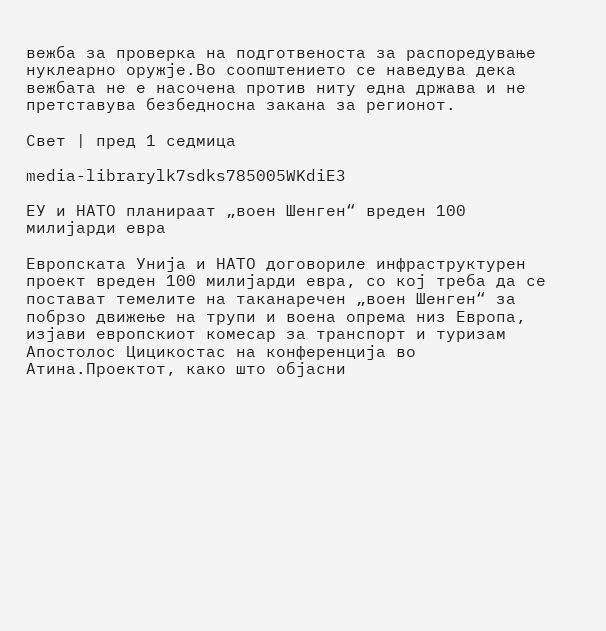вежба за проверка на подготвеноста за распоредување нуклеарно оружје.Во соопштението се наведува дека вежбата не е насочена против ниту една држава и не претставува безбедносна закана за регионот.

Свет | пред 1 седмица

media-librarylk7sdks785005WKdiE3

ЕУ и НАТО планираат „воен Шенген“ вреден 100 милијарди евра

Европската Унија и НАТО договориле инфраструктурен проект вреден 100 милијарди евра, со кој треба да се постават темелите на таканаречен „воен Шенген“ за побрзо движење на трупи и воена опрема низ Европа, изјави европскиот комесар за транспорт и туризам Апостолос Цицикостас на конференција во Атина.Проектот, како што објасни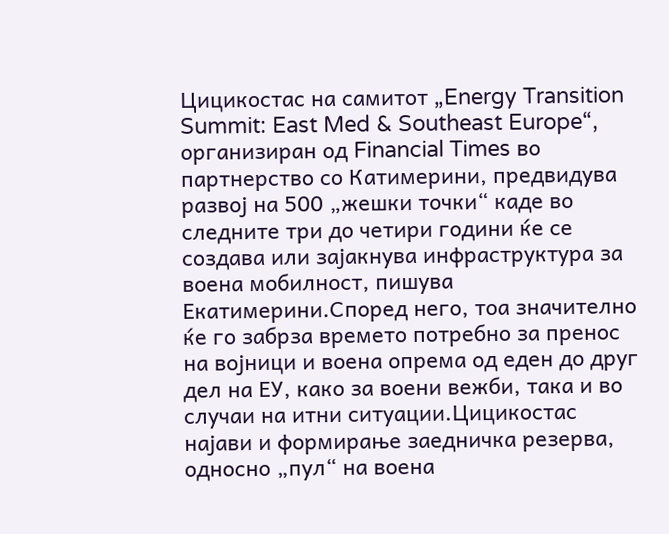Цицикостас на самитот „Energy Transition Summit: East Med & Southeast Europe“, организиран од Financial Times во партнерство со Катимерини, предвидува развој на 500 „жешки точки“ каде во следните три до четири години ќе се создава или зајакнува инфраструктура за воена мобилност, пишува Екатимерини.Според него, тоа значително ќе го забрза времето потребно за пренос на војници и воена опрема од еден до друг дел на ЕУ, како за воени вежби, така и во случаи на итни ситуации.Цицикостас најави и формирање заедничка резерва, односно „пул“ на воена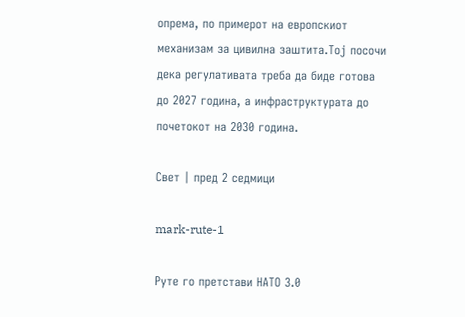опрема, по примерот на европскиот механизам за цивилна заштита.Тој посочи дека регулативата треба да биде готова до 2027 година, а инфраструктурата до почетокот на 2030 година.

Свет | пред 2 седмици

mark-rute-1

Руте го претстави НАТО 3.0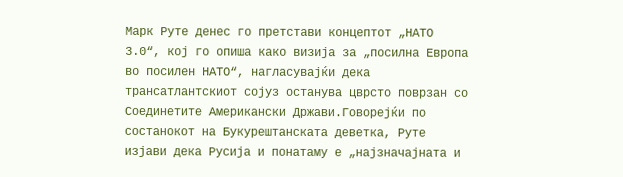Марк Руте денес го претстави концептот „НАТО 3.0“, кој го опиша како визија за „посилна Европа во посилен НАТО“, нагласувајќи дека трансатлантскиот сојуз останува цврсто поврзан со Соединетите Американски Држави.Говорејќи по состанокот на Букурештанската деветка, Руте изјави дека Русија и понатаму е „најзначајната и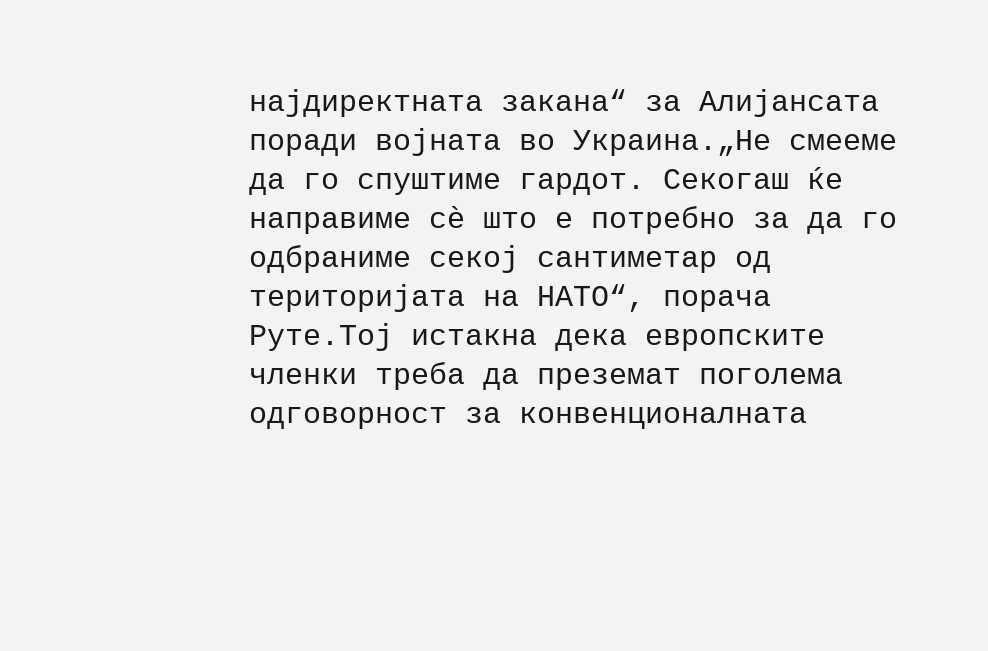најдиректната закана“ за Алијансата поради војната во Украина.„Не смееме да го спуштиме гардот. Секогаш ќе направиме сè што е потребно за да го одбраниме секој сантиметар од територијата на НАТО“, порача Руте.Тој истакна дека европските членки треба да преземат поголема одговорност за конвенционалната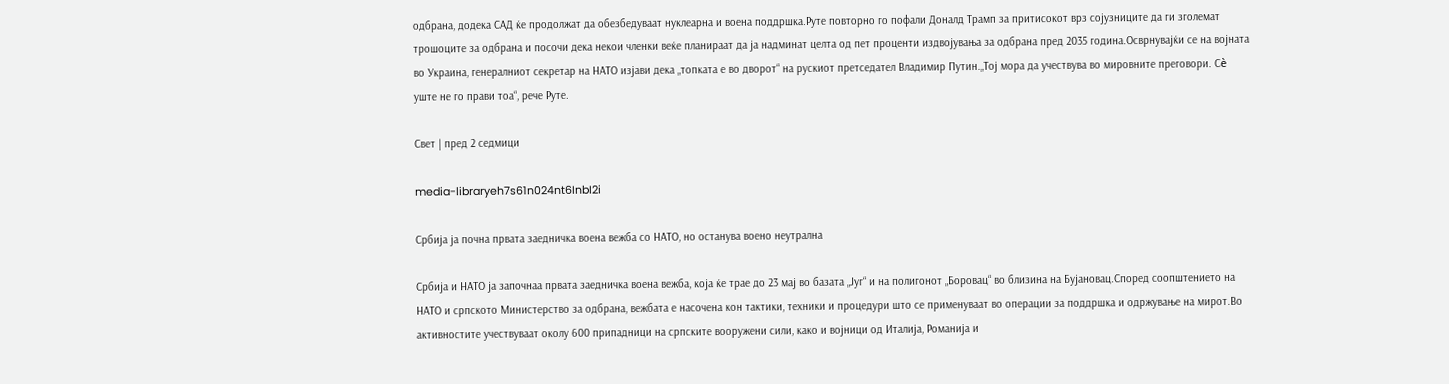одбрана, додека САД ќе продолжат да обезбедуваат нуклеарна и воена поддршка.Руте повторно го пофали Доналд Трамп за притисокот врз сојузниците да ги зголемат трошоците за одбрана и посочи дека некои членки веќе планираат да ја надминат целта од пет проценти издвојувања за одбрана пред 2035 година.Осврнувајќи се на војната во Украина, генералниот секретар на НАТО изјави дека „топката е во дворот“ на рускиот претседател Владимир Путин.„Тој мора да учествува во мировните преговори. Сè уште не го прави тоа“, рече Руте.

Свет | пред 2 седмици

media-libraryeh7s61n024nt6InbI2i

Србија ја почна првата заедничка воена вежба со НАТО, но останува воено неутрална

Србија и НАТО ја започнаа првата заедничка воена вежба, која ќе трае до 23 мај во базата „Југ“ и на полигонот „Боровац“ во близина на Бујановац.Според соопштението на НАТО и српското Министерство за одбрана, вежбата е насочена кон тактики, техники и процедури што се применуваат во операции за поддршка и одржување на мирот.Во активностите учествуваат околу 600 припадници на српските вооружени сили, како и војници од Италија, Романија и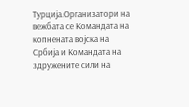Турција.Организатори на вежбата се Командата на копнената војска на Србија и Командата на здружените сили на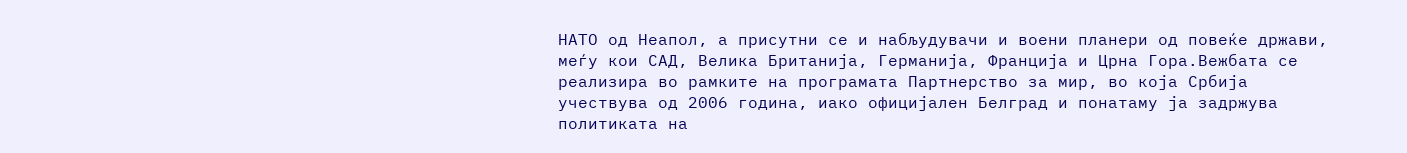НАТО од Неапол, а присутни се и набљудувачи и воени планери од повеќе држави, меѓу кои САД, Велика Британија, Германија, Франција и Црна Гора.Вежбата се реализира во рамките на програмата Партнерство за мир, во која Србија учествува од 2006 година, иако официјален Белград и понатаму ја задржува политиката на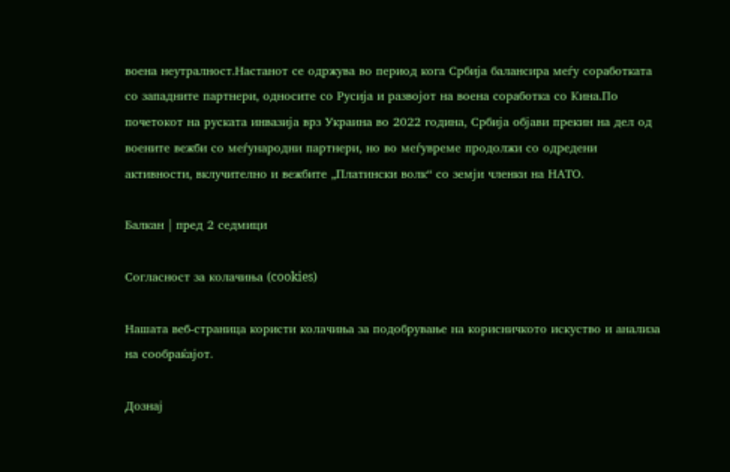воена неутралност.Настанот се одржува во период кога Србија балансира меѓу соработката со западните партнери, односите со Русија и развојот на воена соработка со Кина.По почетокот на руската инвазија врз Украина во 2022 година, Србија објави прекин на дел од воените вежби со меѓународни партнери, но во меѓувреме продолжи со одредени активности, вклучително и вежбите „Платински волк“ со земји членки на НАТО.

Балкан | пред 2 седмици

Согласност за колачиња (cookies)

Нашата веб-страница користи колачиња за подобрување на корисничкото искуство и анализа на сообраќајот.

Дознај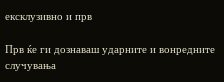ексклузивно и прв

Прв ќе ги дознаваш ударните и вонредните случувања